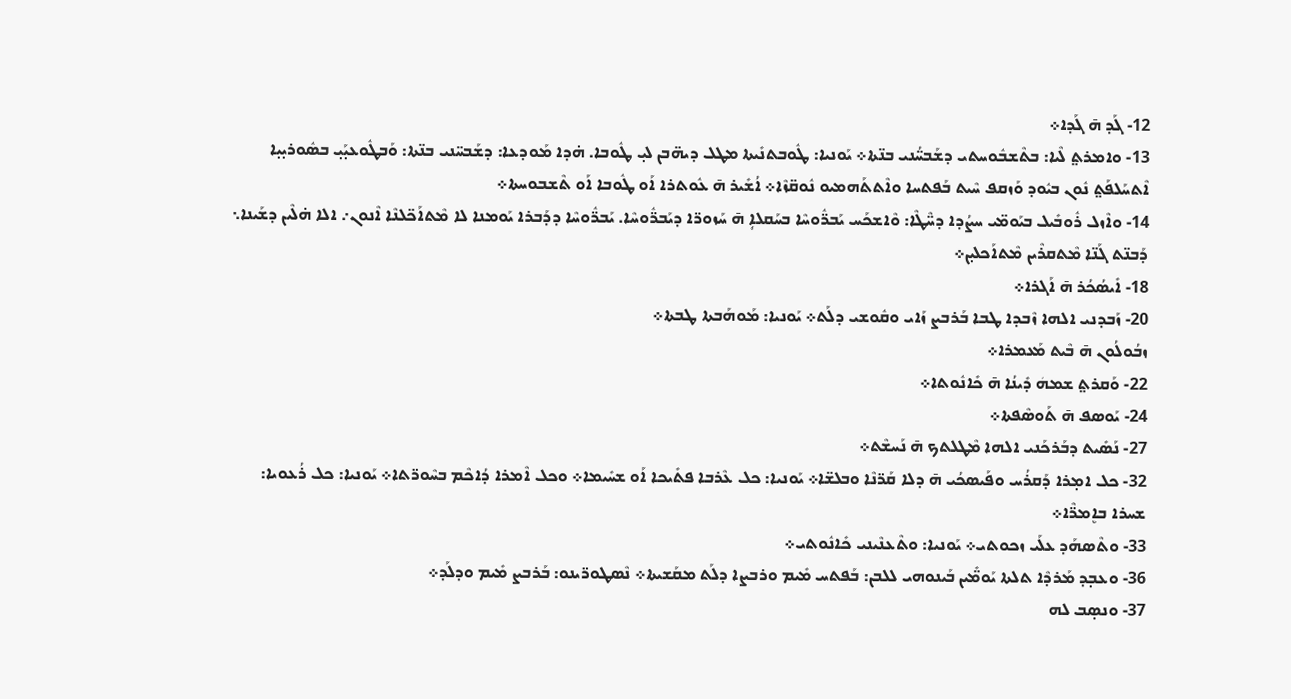12- ܓܰܕ ܗ̄ ܓܰܕܐ܀
13- ܘܐܡܪܬ݀ ܠܶܝܐ: ܒܬܶܫܒܽܘܚܬܝ ܕܫܰܒܚ̈ܳܢܝ ܒܢ̈ܬܐ܀ ܝܰܘܢܝܐ: ܛܽܘܒܬܢܺܝܬܐ ܡܛܠ ܕܝܗ̈ܒܢ ܠܝ̣ ܛܽܘܒܐ. ܗ̇ܕܐ ܡܰܘܕܥܐ: ܕܫܰܒܚ̈ܢܝ ܒܢ̈ܬܐ: ܘܰܒܛܽܘܥܝ̣ܰܝ̣ ܒܣܽܘܪܝ̣ܝ̣ܐ ܐܶܬܚܰܠܦܰܬ݀ ܢܽܘܢ ܒܝܽܘܕ ܘܰܙܩܦ ܚܶܝܬ ܒܰܦܬܚܐ ܘܐܶܬܬܰܗܡܝܘ ܢܽܘܩ̈ܙܶܐ܀ ܐܳܫܺܝܪ ܗ̄ ܥܽܘܬܪܐ ܐܰܘ ܛܽܘܒܐ ܐܰܘ ܬܶܫܒܘܚܬܐ܀
14- ܘܐܶܙܠ ܪܽܘܒܺܝܠ ܒܝܰܘܡ̈ܝ ܚܨܳܕܐ ܕܚ̈ܶܛܶܐ: ܘܶܐܫܟܰܚ ܝܰܒܪ̈ܽܘܚܶܐ ܒܚܰܩܠܐܴ ܗ̄ ܚܰܙܘܪ̈ܐ ܕܝܰܒܪ̈ܽܘܚܶܐ. ܝܰܒܪ̈ܽܘܚܶܐ ܕܕܰܒܪܐ ܝܰܘܡܢܐ ܠܐ ܡܶܬܐܰܟ̈ܠܢܶܐ ܐܶܢܘܢ܇ ܐܠܐ ܗ̇ܠܶܝܢ ܕܫܰܝܢܐ܆ ܕܰܒܢ̈ܬ ܓܰܢ̈ܐ ܡܶܬܩܪܶܝܢ ܡܶܬܐܰܟܠܝ̣ܢ܀
18- ܐܺܝܣܳܟܳܪ ܗ̄ ܐܰܓܪܐ܀
20- ܙܰܒܕܢܝ ܐܠܗܐ ܙܶܒܕܐ ܛܒܐ ܒܰܪܒܨ ܙܰܐܝ ܘܩܽܘܫܝ ܕܠܰܬ܀ ܝܰܘܢܝܐ: ܡܰܘܗܰܒܬܐ ܛܒܬܐ܀
ܙܒܳܘܠܳܘܢ ܗ̄ ܒܶܝܬ ܡܰܥܡܪܐ܀
22- ܘܰܩܪܬ݀ ܫܡܗܿ ܕܺܝܢܳܐ ܗ̄ ܟܺܐܢܽܘܬܐ܀
24- ܝܰܘܣܦ ܗ̄ ܬܰܘܣܶܦܬܐ܀
27- ܢܰܣܺܝܬ ܕܒܰܪܟܰܢܝ ܐܠܗܐ ܡܶܛܠܬܟ ܗ̄ ܢܰܚܫܶܬ܀
32- ܟܠ ܐܡ̣ܪܐ ܕܰܩܪܳܚ ܘܦܰܝܣܟܳܝ ܗ̄ ܕܠܐ ܩܰܪ̈ܢܶܐ ܘܒܠܫ̈ܐ܀ ܝܰܘܢܝܐ: ܟܠ ܥܶܪܒܐ ܦܬܺܝܟܐ ܐܰܘ ܫܚܺܝܡܐ܀ ܘܟܠ ܐܶܡܪܐ ܕܳܐܟܶܡ ܒܚܶܘܪ̈ܬܐ܀ ܝܰܘܢܝܐ: ܟܠ ܪܳܥܘܝܐ: ܫܚܪܐ ܒܐܷܡܪ̈ܶܐ܀
33- ܘܬܶܣܗܰܕ ܥܠܰܝ ܙܟܘܬܝ܀ ܝܰܘܢܝܐ: ܘܬܶܥܢܶܝܢܝ ܟܺܐܢܽܘܬܝ܀
36- ܘܥܒ̣ܕ ܡܰܪܕܶܐ ܬܠܬܐ ܝܰܘܡ̈ܺܝܢ ܒܰܝܢܘܗܝ ܠܠܒܢ: ܒܰܦܬܚ ܡܺܝܡ ܘܪܒܨܐ ܕܠܰܬ ܡܩܰܫܝܬܐ܀ ܢܶܣܛܘܪ̈ܝܢܘ: ܒܰܪܒܨ ܡܺܝܡ ܘܕܠܰܕ܀
37- ܘܢܣ̣ܒ ܠܗ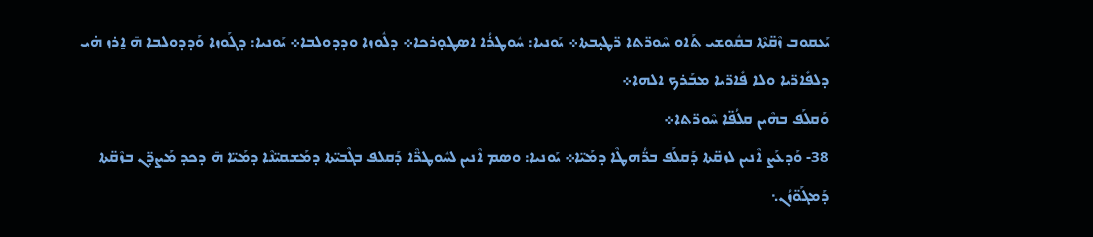ܝܰܥܩܘܒ ܙܶܩ̈ܬܶܐ ܒܩܽܘܫܝ ܬܰܐܘ ܚܶܘܪ̈ܬܐ ܪ̈ܛܝ̣ܒܬܐ܀ ܝܰܘܢܝܐ: ܚܽܘܛܪܳܐ ܐܣܛܘ̣ܪܟܐ܀ ܕܠܽܘܙܐ ܘܕܕܘܠܒܐ܀ ܝܰܘܢܝܐ: ܕܓܰܘܙܐ ܘܰܕܕܘܠܒܐ ܗ̄ ܐ̱ܪܙ ܗ̇ܝ ܕܠܦܺܐܪ̈ܝܐ ܘܠܐ ܦܺܐܪ̈ܝܐ ܡܒܰܪܟ ܐܠܗܐ܀
ܘܰܩܠܰܦ ܒܗܶܝܢ ܩܠܳܦ̈ܐ ܚܶܘܪ̈ܬܐ܀
38- ܘܰܕܥܰܨ ܐܶܢܝܢ ܠܙܩ̈ܬܐ ܕܰܩܠܰܦ ܒܪ̈ܳܗܛܶܐ ܕܡܰܝ̈ܐ܀ ܝܰܘܢܝܐ: ܘܣܡ ܐܶܢܝܢ ܠܚܽܘܛܪ̈ܶܐ ܕܰܩܠܦ ܒܓܶܒܝ̈ܬܐ ܕܡܰܫܩܝ̈ܢܶܐ ܕܡܰܝ̈ܐ ܗ̄ ܕܟܕ ܡܰܨܕ̈ܢ ܒܙܶܩ̈ܬܐ ܕܰܡܓܰܘ̈ܙܳܢ܆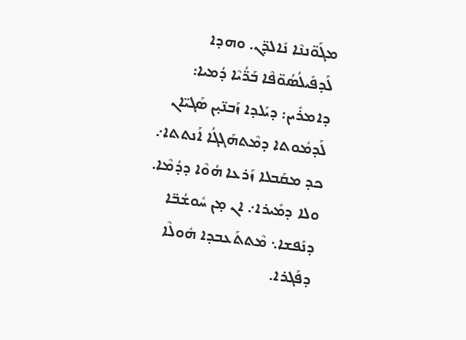ܡܓܰܘ̈ܢܢܶܐ ܢܺܐܠܕ̈ܢ. ܘܗܕܐ ܠܰܕܦܺܝܠܳܣܳܘ̈ܦܶܐ ܒܰܪ̈ܳܝܶܐ ܕܳܡܝܐ: ܕܐܡܪܺܝܢ: ܕܝܰܠܕܐ ܙܰܒܢ̈ܝ̣ܢ ܣܰܓܝ̈ܐܢ ܠܰܕܡܽܘܬܐ ܕܡܶܬܗܰܓܓܳܐ ܐܰܢܬܬܐ܇ ܟܕ ܡܩܰܒܠܐ ܙܰܪܥܐ ܗܳܘܶܐ ܕܕܳܡܶܐ. ܘܠܐ ܕܡܺܝܪܐ܇ ܐܢ ܡ̣ܢ ܚܽܘܫܳܒ̈ܐ ܕܢܰܦܫܐ܆ ܡܶܬܬܰܥܒܕܐ ܗܽܘܠܶܐ ܕܦܰܓܪܐ.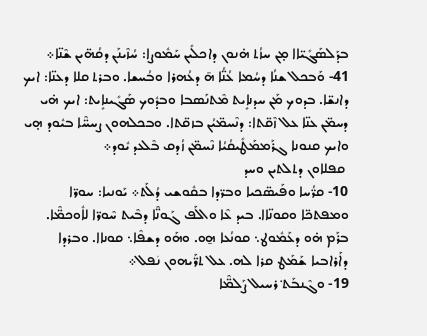ܒܕܰܠܣܰܓܺܝ̈ܐܐ ܡ̣ܢ ܚܙܳܬ ܗ̇ܢܘܢ ܕܐܟܠܺܝܢ ܚܰܡܽܘܨܐ: ܚܳܙܶܝܢܰܢ ܕܩܳܗ̈ܝܢ ܫܶܢ̈ܐ܀
41- ܘܰܒܟܠ ܫܢܳܐ ܕܚܳܡܐ ܥܳܢ̈ܳܐ ܗ̄ ܕܥܳܗܪܐ ܘܒܳܚܫܐ. ܘܒܪܬ ܩܠܐ ܕܥܢ̈ܐ: ܐܝܟ ܕܐܢܫ̈ܐ. ܒܕܘܟ ܡܰܢ ܚܕܢܐܻܝܬ ܡܶܬܢܰܣܒܐ ܘܒܕܽܘܟ ܣܰܓܺܝܢܐܻܝܬ: ܐܝܟ ܗ̇ܝ ܕܚܡ̈ܢ ܥܢ̈ܐ ܥܠ ܙܶܩ̈ܬܐ: ܕܢܶܚܡ̈ܝܳܢ ܒܙܩ̈ܬܐ. ܘܒܟܠܗܘܢ ܨܚܚ̈ܶܐ ܒܝܽܘܕ ܗ̣ܝ ܘܐܝܟ ܩܢܘܢܐ ܓܪܰܡܡܰܛܺܝܩܳܝܳܐ ܢܶܚܡ̈ܢ ܙܳܕܩ ܒܶܠܥܕ ܝܽܘܕ܀
 ܩܦܠܐܘܢ ܕܬܠܬܝܢ ܘܚܕ
10- ܩܪ̈ܳܚܐ ܘܦܰܝܣ̈ܟܝܐ ܘܒܪ̈ܕܐ ܒܩܽܘܫܝ ܕܳܠܰܬ܀ ܝܰܘܢܝܐ: ܚܘܪ̈ܐ ܘܡܦܬܟ̈ܐ ܘܩܘܢ̈ܐܐ. ܒܝܕ ܥܶܐ ܘܐܠܰܦ ܓܰܘܢ̈ܶܐ ܕܒܶܝܬ ܚܶܘܪ̈ܐ ܠܐܽܘܟܡ̈ܶܐ. ܒܪܰܡ ܗ̇ܘ ܕܥܰܡܽܘܛ܆ ܩܘܢܳܥܐ ܗ̱ܘ. ܘܗܰܘ ܕܫܦܶܐ܆ ܩܘܢܐܐ. ܘܒܪܕܐ ܕܐܰܪܐܒܝܐ ܫܰܡܰܛ ܩܪܐ ܠܗ. ܥܠ ܬܪ̈ܰܝܗܘܢ ܢܿܦܠ܀
19- ܘܓܶܢܒܰܬ݀ ܪܚܝܠ ܨܰܠܡ̈ܶܐ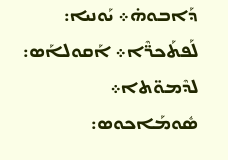ܕܰܐܒܘܗ̇܀ ܝܰܘܢܝܐ: ܠܰܦܬܰܟܪ̈ܶܐ܀ ܐܰܩܘܠܐܰܣ: ܠܕܶܡܘ̈ܬܐ܀ ܣܽܘܡܰܐܟܘܣ: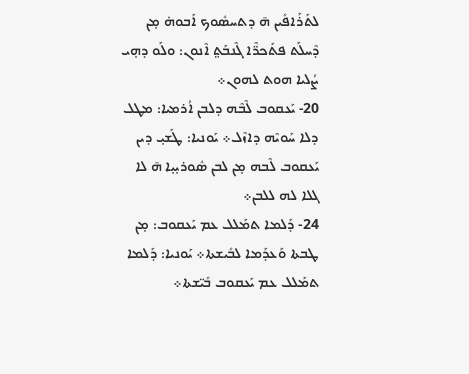ܠܬܰܪܰܐܦܺܝܢ ܗ̄ ܕܬܚܣܽܘܟ ܐܰܒܘܗ̇ ܡ̣ܢ ܕܶܚܠܰܬ ܦܬܰܟܪ̈ܶܐ ܓܶܢܒܰܬ݀ ܐܶܢܘܢ: ܘܠܰܘ ܕܗ̣ܝ ܨܳܠܝܐ ܗܘܬ ܠܗܘܢ܀
20- ܝܰܥܩܘܒ ܠܶܒܶܗ ܕܠܒܢ ܐܳܪܡܝܐ: ܡܛܠ ܕܠܐ ܚܰܘܝܶܗ ܕܐܙܶܠ܀ ܝܰܘܢܝܐ: ܛܰܫܝ̣ ܕܝܢ ܝܰܥܩܘܒ ܠܶܒܗ ܡ̣ܢ ܠܒܢ ܣܽܘܪܝ̣ܝ̣ܐ ܗ̄ ܠܐ ܓܠܐ ܠܗ ܠܠܒܢ܀
24- ܕܰܠܡܐ ܬܡܰܠܠ ܥܡ ܝܰܥܩܘܒ: ܡ̣ܢ ܛܒܬܐ ܘܰܥܕܰܡܐ ܠܒܺܝܫܬܐ܀ ܝܰܘܢܝܐ: ܕܰܠܡܐ ܬܡܰܠܠ ܥܡ ܝܰܥܩܘܒ ܒܺܝ̈ܫܬܐ܀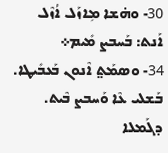30- ܘܗ̇ܫܐ ܡܹܐܙܰܠ ܐܳܙܶܠ ܐܰܢܬ: ܒܰܚܒܨ ܡܺܝܡ܀
34- ܘܣܡܰܬ݀ ܐܶܢܘܢ ܒܰܥܒܺܝܛܐ. ܒܰܫܠܝ ܥܶܐ ܘܰܚܒܨ ܒܶܝܬ. ܕܓܰܡܠܐ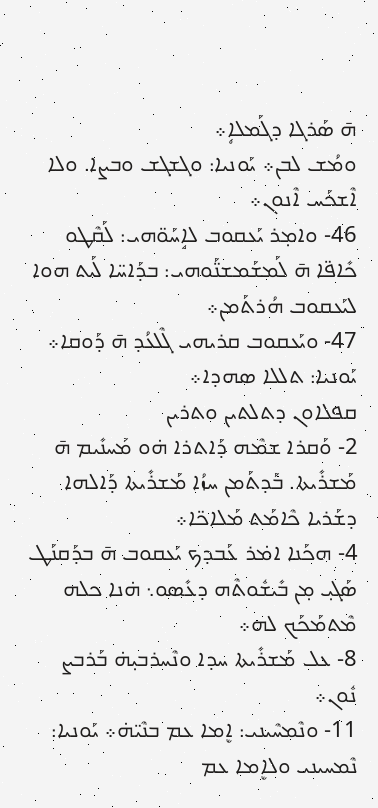ܗ̄ ܣܰܪܓܐ ܕܓܰܡܠܐܴ܀
ܘܡܳܫ ܠܒܢ܀ ܝܰܘܢܝܐ: ܘܓܫܓܫ ܘܒܨܐ. ܘܠܐ ܐܶܫܟܰܚ ܐܶܢܘܢ܀
46- ܘܐܡ̣ܪ ܝܰܥܩܘܒ ܠܐܱܚܰܘ̈ܗܝ: ܠܰܩܶܛܘ ܟܺܐܦ̈ܐ ܗ̄ ܠܰܡܫܰܡܫܢ̈ܰܘܗܝ: ܒܕܰܐܚ̈ܐ ܠܰܝܬ ܗܘܐ ܠܝܰܥܩܘܒ ܗܳܪܬܰܡܢ܀
47- ܘܝܰܥܩܘܒ ܩܪܝܗܝ ܓܶܠܥܳܕ ܗ̄ ܕܰܘܩܐ܀ ܝܰܘܢܝܐ: ܬܠܠܐ ܣܗܕܐ܀
ܩܦܠܐܘܢ ܕܬܠܬܝܢ ܘܬܪܝܢ
2- ܘܰܩܪܐ ܫܡܶܗ ܕܰܐܬܪܐ ܗ̇ܘ ܡܰܚܢܺܝܡ ܗ̄ ܡܰܫܪܺܝܬܐ. ܒܰܕܬܰܡܢ ܚܙܳܐ ܡܰܫܪܺܝܬܐ ܕܰܐܠܗܐ ܕܫܰܪܝܐ ܟܶܐܡܰܬ ܡܰܠܐܟ̈ܐ܀
4- ܗܟܰܢܐ ܐܡ̇ܪ ܥܰܒܕܟ ܝܰܥܩܘܒ ܗ̄ ܒܕܰܩܢܰܛ ܣܰܓܝ̣ ܡ̣ܢ ܒܺܝܫܽܘܬܶܗ ܕܥܺܣܘ܆ ܗ̇ܢܐ ܟܠܗ ܡܶܬܡܰܟܰܟ ܠܗ܀
8- ܥܠ ܡܰܫܪܺܝܬܐ ܚܕܐ ܘܢܶܚܪܒܝ̣ܗ̇ ܒܰܪܒܨ ܢܽܘܢ܀
11- ܘܢܶܡܚܶܝܢܝ: ܐܷܡܐ ܥܡ ܒܢܶܝ̈ܗ̇܀ ܝܰܘܢܝܐ: ܢܶܡܚܝܢܝ ܘܠܐܷܡܐ ܥܡ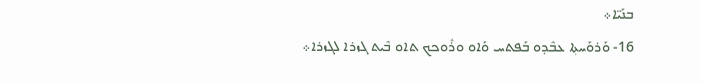ܒܢܰܝ̈ܐ܀
16- ܘܰܪܘܰܚܬ݂ܐ ܥܒܶܕܘ ܒܰܦܬܚ ܘܰܐܘ ܘܪܽܘܟܟ ܬܐܘ ܒܶܝܬ ܓܙܪܐ ܠܓܙܪܐ܀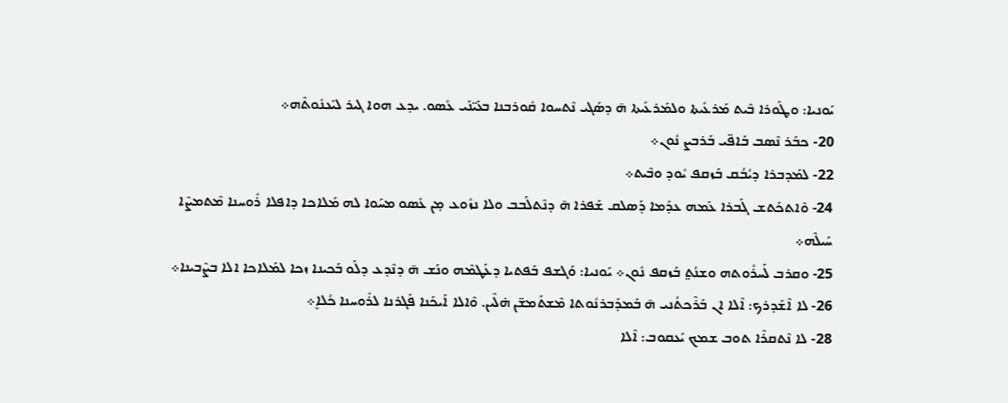ܝܰܘܢܝܐ: ܘܛܰܘܪܐ ܒܶܝܬ ܡܰܪܥܺܝܬܐ ܘܠܡܰܪܥܺܝܬܐ ܗ̄ ܕܣܰܓܝ ܢܶܬܚܘܐ ܩܽܘܪܒܢܐ ܒܥܰܝ̈ܢܰܝ ܥܺܣܘ. ܝܕܥ ܗܘܐ ܓܝܪ ܠܝܰܥܢܽܘܬܶܗ܀
20- ܟܒܰܪ ܢܶܣܒ ܒܰܐܦ̈ܝ ܒܰܪܒܨ ܢܽܘܢ܀
22- ܠܡܰܕܒܪܐ ܕܝܳܒܳܩ ܒܰܙܩܦ ܝܽܘܕ ܘܒܶܝܬ܀
24- ܘܶܐܬܟܰܬܫ ܓܰܒܪܐ ܥܰܡܗ ܥܕܰܡܐ ܕܰܣܠܩ ܫܰܦܪܐ ܗ̄ ܕܢܶܬܠܰܒܒ ܘܠܐ ܢܙܽܘܥ ܡ̣ܢ ܥܺܣܘ ܡܚܰܘܐ ܠܗ ܡܰܠܐܟܐ ܕܐܦܠܐ ܪܽܘܚܢܐ ܡܶܬܡܨܶܐ ܚܰܝܠܶܗ܀
25- ܘܩܪܒ ܠܰܚܪܽܘܬܗ ܘܫܢܳܬ݀ ܒܰܙܩܦ ܢܽܘܢ܀ ܝܰܘܢܝܐ: ܘܰܓܫܦ ܒܰܦܬܝܐ ܕܥܰܛܡܶܗ ܘܢܰܫ ܗ̄ ܕܢܶܕܥ ܕܠܰܘ ܒܰܟܝܢܐ ܙܟܐ ܠܡܰܠܐܟܐ ܐܠܐ ܒܨܶܒܝܢܐ܀
26- ܠܐ ܐܶܫܰܕܪܟ: ܐܶܠܐ ܐܢ ܒܰܪܶܟܬܳܢܝ ܗ̄ ܒܰܡܕܰܒܪܢܽܘܬܐ ܡܶܫܬܰܡܫ̈ܢ ܗ̇ܠܶܝܢ. ܘܶܐܠܐ ܐܰܝܟܰܢܐ ܦܰܓܪܢܐ ܠܪܽܘܚܢܐ ܟܳܠܐܷ܀
28- ܠܐ ܢܶܬܩܪܶܐ ܬܘܒ ܫܡܟ ܝܰܥܩܘܒ: ܐܶܠܐ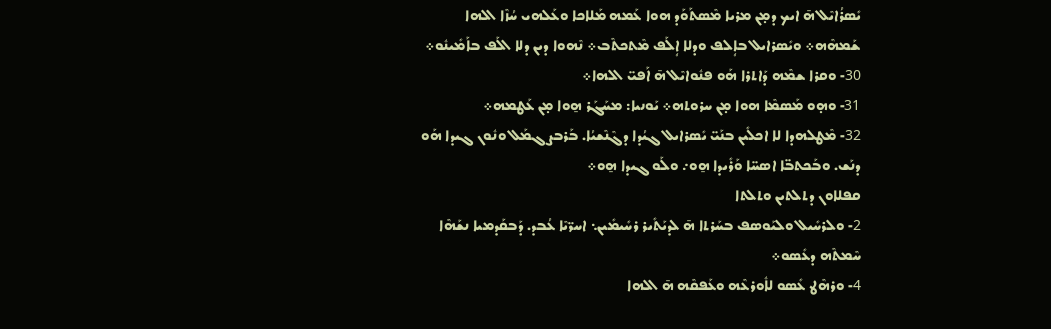ܝܺܣܪܳܐܝܶܠ ܗ̄ ܐܝܟ ܕܡ̣ܢ ܡܪܝܐ ܡܶܣܬܰܘܰܕ ܗܘܐ ܥܰܡܗ ܡܰܠܐܟܐ ܘܥܰܠܗܝ ܚܳܙܶܐ ܐܠܗܐ ܫܰܡܗܶܗ܀ ܘܝܺܣܪܐܝܠ ܒܐܴܠܦ ܘܕܠܐ ܐܴܠܰܦ ܡܶܬܟܬܶܒ܀ ܢܶܗܘܐ ܕܝܢ ܕܠܐ ܐܠܰܦ ܒܐܰܡܺܝܢܽܘ܀
30- ܘܩܪܐ ܫܡܶܗ ܕܰܐܬܪܐ ܗܰܘ ܦܢܽܘܐܝܶܠ ܗ̄ ܐܰܦܝ̈ ܐܠܗܐ܀
31- ܘܗ̣ܘ ܡܰܣܡܶܐ ܗܘܐ ܡ̣ܢ ܚܪܘܬܗ܀ ܝܰܘܢܝܐ: ܡܚܰܓܰܪ ܗ̱ܘܐ ܡ̣ܢ ܥܰܛܡܗ܀
32- ܡܶܛܠܗܕܐ ܠܐ ܐܟܠܺܝܢ ܒܢܰܝ̈ ܝܺܣܪܐܝܠ ܓܝܳܕܐ ܕܓܶܢܶܫܝܳܐ. ܒܰܪܒܨ ܓܡܰܠ ܘܢܽܘܢ ܓܝܕܐ ܗܰܘ ܕܢܰܫ. ܘܒܰܟܬܒ̈ܐ ܐܣܚ̈ܐ ܘܰܪܺܝܕܐ ܗ̱ܘ܇ ܘܠܰܘ ܓܝܕܐ ܗ̱ܘ܀
ܩܦܠܐܘܢ ܕܬܠܬܝܢ ܘܬܠܬܐ
2- ܘܠܪܚܺܝܠ ܘܠܝܰܘܣܦ ܒܚܰܪܬܐ ܗ̄ ܠܕܝܰܬܺܝܪ ܪܚܺܝܡܺܝܢ܆ ܐܚܪ̈ܝܶܐ ܥܳܒܕ. ܕܰܒܩܰܕܡܝܐ ܢܫܰܗܶܐ ܚܶܡܬܶܗ ܕܥܺܣܘ܀
4- ܘܪܗܶܛ ܥܺܣܘ ܠܐܽܘܪܥܶܗ ܘܥܰܦܩܶܗ ܗ̄ ܐܠܗܐ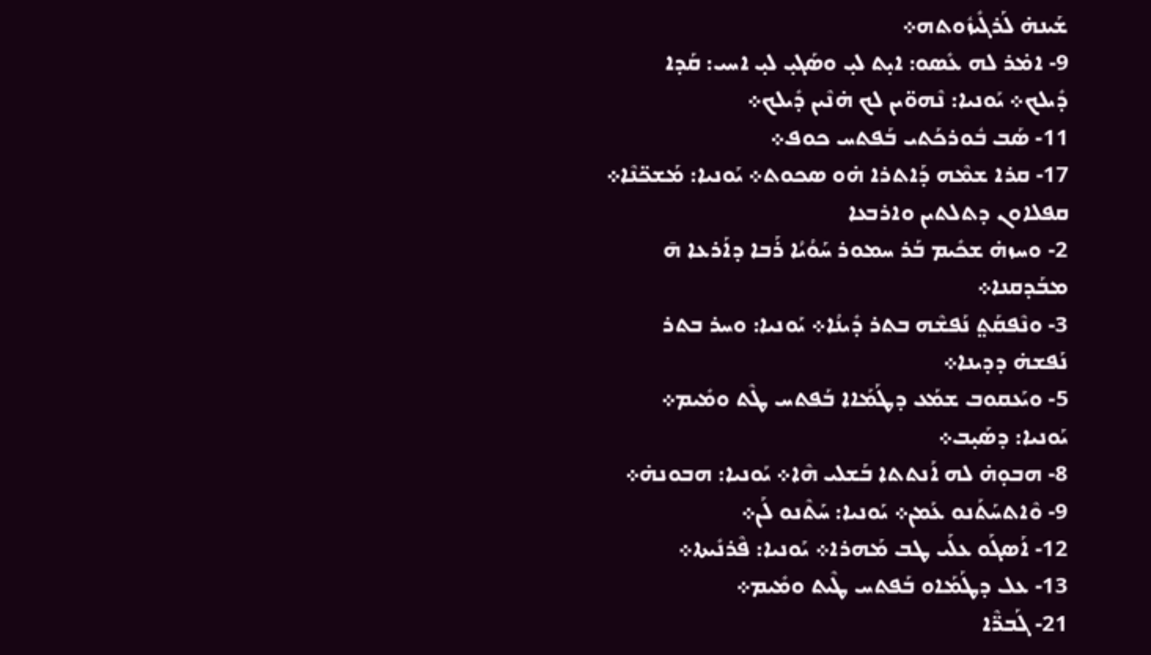ܫܰܝܢܗ̇ ܠܰܪܓܺܝܙܽܘܬܗ܀
9- ܐܡ̇ܪ ܠܗ ܥܺܣܘ: ܐܝ̣ܬ ܠܝ̣ ܘܣܰܓܝ̣ ܠܝ̣ ܐܚܝ: ܩܰܕܐ ܕܺܝܠܟ܀ ܝܰܘܢܝܐ: ܢܶܗܘ̈ܝܢ ܠܟ ܗ̇ܢܶܝܢ ܕܺܝܠܟ܀
11- ܣܰܒ ܒܽܘܪܟܰܬܝ ܒܰܦܬܚ ܟܘܦ܀
17- ܩܪܐ ܫܡܶܗ ܕܰܐܬܪܐ ܗ̇ܘ ܣܟܘܬ܀ ܝܰܘܢܝܐ: ܡܰܫܟ̈ܢܶܐ܀
ܩܦܠܐܘܢ ܕܬܠܬܝܢ ܘܐܪܒܥܐ
2- ܘܚܙܗ̇ ܫܟܺܝܡ ܒܰܪ ܚܡܘܪ ܚܰܘܳܝܳܐ ܪܰܒܐ ܕܐܰܪܥܐ ܗ̄ ܡܒܰܕܩܢܐ܀
3- ܘܢܶܦܩܰܬ݀ ܢܰܦܫܶܗ ܒܬܪ ܕܺܝܢܳܐ܀ ܝܰܘܢܝܐ: ܘܚܪ ܒܬܪ ܢܰܦܫܗ̇ ܕܕܝܢܐ܀
5- ܘܝܰܥܩܘܒ ܫܡܰܥ ܕܛܰܡܰܐܐ ܒܰܦܬܚ ܛܶܬ ܘܡܺܝܡ܀ ܝܰܘܢܝܐ: ܕܣܰܝ̣ܒ܀
8- ܗܒܘ̣ܗ̇ ܠܗ ܐܰܢܬܬܐ ܒܰܫܠܝ ܗܶܐ܀ ܝܰܘܢܝܐ: ܗܒܘܢܗ̇܀
9- ܘܶܐܬܚܰܬܰܢܘ ܥܰܡܢ܀ ܝܰܘܢܝܐ: ܚܰܬܶܢܘ ܠܰܢ܀
12- ܐܰܣܓܰܘ ܥܠܰܝ ܛܒ ܡܰܗܪܐ܀ ܝܰܘܢܝܐ: ܦܶܪܢܺܝܬܐ܀
13- ܥܠ ܕܛܰܡܰܐܘ ܒܰܦܬܚ ܛܶܝܬ ܘܡܺܝܡ܀
21- ܓܰܒܪ̈ܶܐ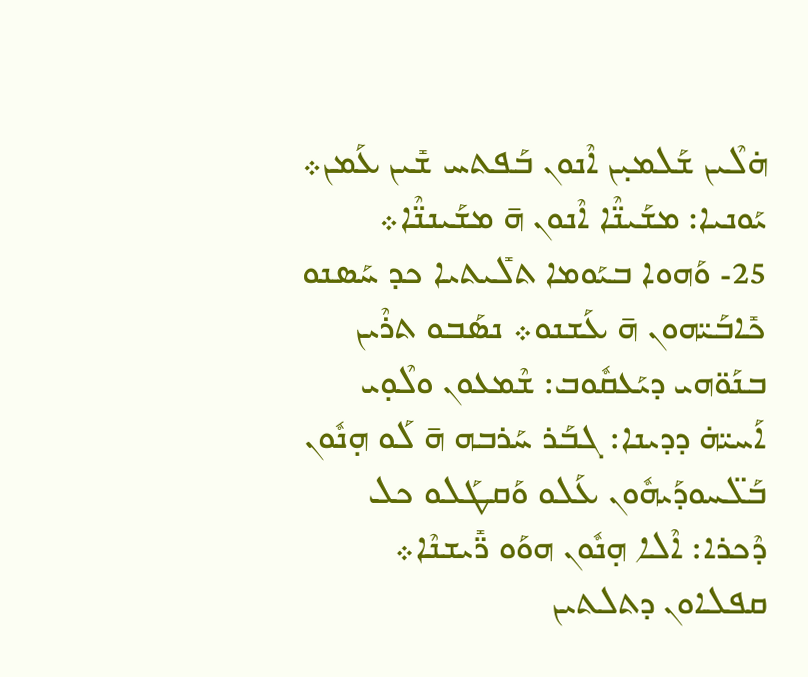ܗ̇ܠܶܝܢ ܫܰܠܡܝ̣ܢ ܐܶܢܘܢ ܒܰܦܬܚ ܫܺܝܢ ܥܰܡܢ܀ ܝܰܘܢܝܐ: ܡܫܰܝܢ̈ܶܐ ܐܶܢܘܢ ܗ̄ ܡܫܰܝܢܢ̈ܶܐ܀
25- ܘܰܗܘܐ ܒܝܰܘܡܐ ܬܠܺܝܬܝܐ ܟܕ ܚܰܣܢܘ ܟܺܐܒܰܝ̈ܗܘܢ ܗ̄ ܥܰܫܢܘ܀ ܢܣܰܒܘ ܬܪܶܝܢ ܒܢܰܘ̈ܗܝ ܕܝܰܥܩܽܘܒ: ܫܶܡܥܘܢ ܘܠܶܘ̣ܝ ܐܰܚܝ̈ܗ̇ ܕܕܝܢܐ: ܓܒܰܪ ܚܰܪܒܗ ܗ̄ ܠܰܘ ܗ̣ܢܽܘܢ ܒܰܠ̈ܚܘܕܰܝܗܽܘܢ ܥܰܠܘ ܘܰܩܛܰܠܘ ܟܠ ܕܶܟܪܐ: ܐܶܠܐ ܗ̣ܢܽܘܢ ܗܘܰܘ ܪ̈ܺܝܫܢܶܐ܀
ܩܦܠܐܘܢ ܕܬܠܬܝܢ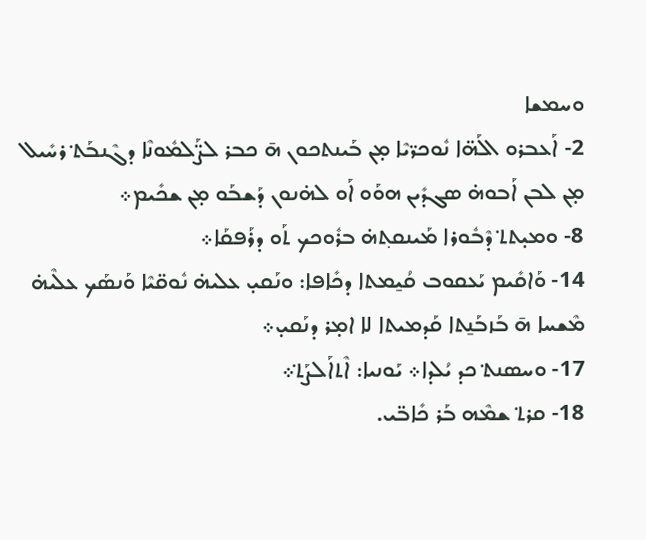ܘܚܡܫܐ
2- ܐܰܥܒܪܘ ܐܠܰܗ̈ܐ ܢܽܘܟܪ̈ܝܶܐ ܡ̣ܢ ܒܰܝܢܬܟܘܢ ܗ̄ ܟܒܪ ܠܨ̈ܰܠܡܽܘܢܶܐ ܕܓܶܢܒܰܬ݀ ܪܚܺܝܠ ܡ̣ܢ ܠܒܢ ܐܰܒܘܗ̇ ܣܓܕܺܝܢ ܗܘܰܘ ܐܰܘ ܠܗ̇ܢܘܢ ܕܰܫܒܰܘ ܡ̣ܢ ܫܟܺܝܡ܀
8- ܘܡܝ̣ܬܬ݀ ܕܶܒܽܘܪܐ ܡܰܝܢܩܬ݂ܗ̇ ܒܪܽܘܟܟ ܬܰܘ ܕܪܰܦܩܰܐ܀
14- ܘܰܐܩܺܝܡ ܝܰܥܩܘܒ ܩܳܝ̱ܡܬܐ ܕܟܺܐܦܐ: ܘܢܰܩܝ̣ ܥܠܝܗ̇ ܢܽܘܩ̈ܝܶܐ ܘܰܢܣܰܟ ܥܠܶܝܗ̇ ܡܶܫܚܐ ܗ̄ ܒܰܙܒܰܢ̱ܬܐ ܩܰܕܡܝܬܐ ܠܐ ܐܡ̣ܪ ܕܢܰܩܝ̣܀
17- ܘܚܣܢܬ݀ ܟܕ ܝܳܠܕܐ܀ ܝܰܘܢܝܐ: ܐܶܬܐܰܠܨܰܬ݀܀
18- ܩܪܬ݀ ܫܡܶܗ ܒܰܪ ܟܺܐܒ̈ܝ.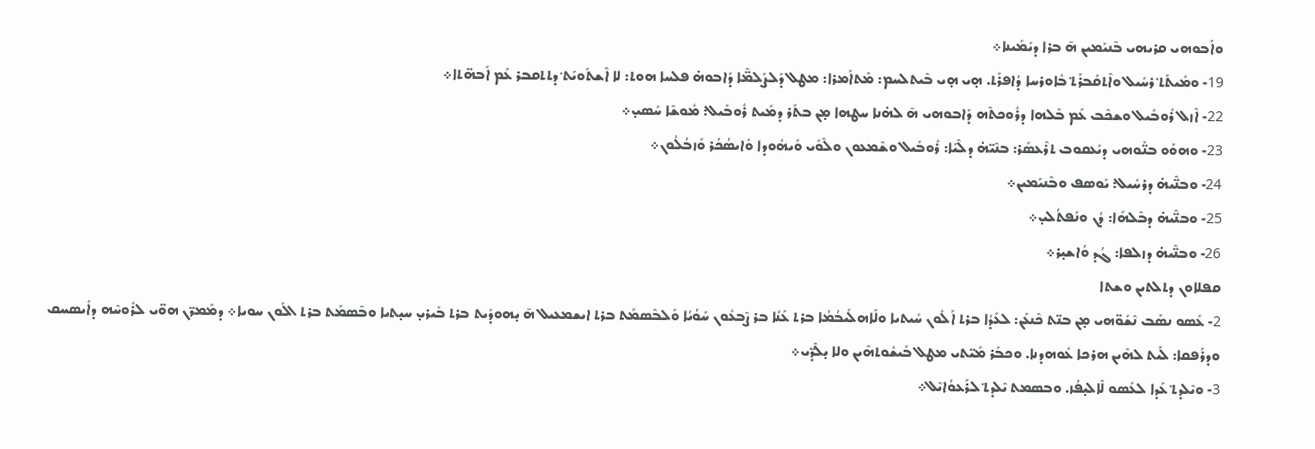ܘܐܰܒܘܗܝ ܩܪܝܗܝ ܒܶܢܝܰܡܝܢ ܗ̄ ܒܪܐ ܕܝܰܡܺܝܢܐ܀
19- ܘܡܺܝܬܰܬ݀ ܪܚܺܝܠ ܘܐܶܬܩܰܒܪܰܬ݀ ܒܽܐܘܪܚܐ ܕܳܐܦܪܰܬ. ܗ̣ܝ ܗ̣ܝ ܒܶܝܬܠܚܡ: ܡܶܬܐܰܡܪܐ: ܡܛܠ ܕܰܠܨܰܠܡ̈ܶܐ ܕܰܐܒܘܗ̇ ܦܠܚܐ ܗܘܬ: ܠܐ ܐܶܫܬܰܘܝܰܬ݀ ܕܬܬܩܒܪ ܥܰܡ ܐܰܒܗ̈ܬܐ܀
22- ܐܶܙܠ ܪܽܘܒܺܝܠ ܘܫܟܶܒ ܥܰܡ ܒܶܠܗܐ ܕܪܽܘܟܬܶܗ ܕܰܐܒܘܗܝ ܗ̄ ܠܗ̇ܢܐ ܚܛܗܐ ܡ̣ܢ ܒܬܰܪ ܕܡܺܝܬ ܪܽܘܒܺܝܠ: ܡܽܘܫܶܐ ܚܰܣܝ̣܀
23- ܘܗܘܰܘ ܒܢ̈ܰܘܗܝ ܕܝܰܥܩܘܒ ܬܪܶܥܣܰܪ: ܒܢܶܝ̈ܗ̇ ܕܠܶܝܰܐ: ܪܽܘܒܺܝܠ ܘܫܶܡܥܘܢ ܘܠܶܘܺܝ ܘܺܝܗܽܘܕܐ ܘܺܐܝܣܳܟܳܪ ܘܰܙܒܳܠܳܘܢ܀
24- ܘܒܢ̈ܶܝܗ̇ ܕܪܚܺܝܠ: ܝܰܘܣܦ ܘܒܶܢܝܰܡܝܢ܀
25- ܘܒܢ̈ܶܝܗ̇ ܕܒܶܠܗܰܐ: ܕܳܢ ܘܢܰܦܬܳܠܝ̣܀
26- ܘܒܢ̈ܶܝܗ̇ ܕܙܠܦܐ: ܓܳܕ ܘܳܐܫܝ̣ܪ܀
ܩܦܠܐܘܢ ܕܬܠܬܝܢ ܘܫܬܐ
2- ܥܺܣܘ ܢܣܰܒ ܢܶܫܰܘ̈ܗܝ ܡ̣ܢ ܒܢ̈ܬ ܟܶܢܥܰܢ: ܠܥܰܕܳܐ ܒܪܬ ܐܰܠܽܘܢ ܚܺܝܬܝܐ ܘܠܰܐܗܠܺܝܒܳܡܳܐ ܒܪܬ ܥܰܢܳܐ ܒܪ ܨܶܒܥܽܘܢ ܚܰܘܳܝܳܐ ܘܰܠܒܶܣܡܰܬ ܒܪܬ ܐܝܫܡܥܝܠ ܗ̄ ܝ̣ܗܘܕܺܝܬ ܒܪܬ ܒܺܝܪܝ̣ ܚܝ̣ܬܝܐ ܘܒܶܣܡܰܬ ܒܪܬ ܐܠܰܘܢ ܚܘܝܐ܀ ܕܡܰܡܪ̈ܢ ܗܘ̈ܝ ܠܪܽܘܚܶܗ ܕܐܺܝܣܚܩ ܘܕܪܰܦܩܐ: ܠܰܝܬ ܠܗܶܝܢ ܗܪܟܐ ܥܽܘܗܕܢܐ. ܘܟܒܰܪ ܡܺܝ̈ܬܝ ܡܛܠ ܒܺܝܫܽܘܬܗܶܝܢ ܘܠܐ ܝ̣ܠܶܕ̈ܝ܀
3- ܘܝܶܠܕܬ݀ ܥܰܕܐ ܠܥܺܣܘ ܠܶܐܠܝ̣ܦܳܙ. ܘܒܣܡܬ ܝܶܠܕܬ݀ ܠܪܰܥܘܳܐܝܶܠ܀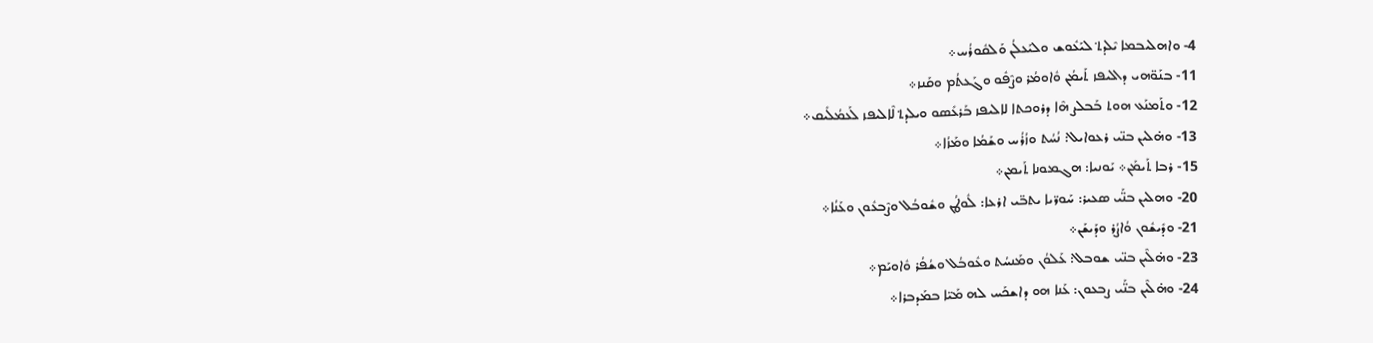4- ܘܐܗܠܝܒܡܐ ܝܶܠܕܬ݀ ܠܝܰܥܽܘܫ ܘܠܝܰܥܠܳܢ ܘܰܠܩܽܘܪܳܚ܀
11- ܒܢܰܘ̈ܗܝ ܕܐܠܝܦܙ ܬܰܝܡܳܢ ܘܽܐܘܡܳܪ ܘܨܶܦܽܘ ܘܓܰܥܬܳܡ ܘܩܰܢܙ܀
12- ܘܬܰܡܢܰܥ ܗܘܬ ܒܰܒܠܨ ܗܶܐ ܕܪܘܟܬܐ ܠܐܠܝܦܙ ܒܰܪܥܺܣܘ ܘܝܠܕܬ݀ ܠܶܐܠܝܦܙ ܠܰܥܡܳܠܺܝܩ܀
13- ܘܗ̇ܠܝܢ ܒܢ̈ܝ ܪܥܘܐܝܠ: ܢܳܚܳܬ ܘܙܳܪܳܚ ܘܫܰܡܳܐ ܘܡܰܙܳܐ܀
15- ܪܒܐ ܬܰܝܡܰܢ܀ ܝܰܘܢܝܐ: ܗܓܡܘܢܐ ܬܰܝܡܢ܀
20- ܘܗܠܝܢ ܒܢ̈ܰܝ ܣܥܝܪ: ܚܰܘܪ̈ܝܐ ܝܬܒ̈ܝ ܐܪܥܐ: ܠܽܘܛܳܢ ܘܫܽܘܒܳܠ ܘܨܶܒܥܽܘܢ ܘܥܰܢܳܐ܀
21- ܘܕܺܝܫܽܘܢ ܘܳܐܨܳܪ ܘܕܰܝܫܰܢ܀
23- ܘܗ̇ܠܶܝܢ ܒܢ̈ܝ ܫܘܒܠ: ܥܰܠܘܳܢ ܘܡܰܢܚܳܬ ܘܥܽܘܒܳܠ ܘܫܳܦܳܪ ܘܽܐܘܝܰܡ܀
24- ܘܗ̇ܠܶܝܢ ܒܢ̈ܰܝ ܨܒܥܘܢ: ܥܰܢܐ ܗܘ ܕܐܫܟܰܚ ܠܗ ܡܰܝ̈ܐ ܒܡܰܕܒܪܐ܀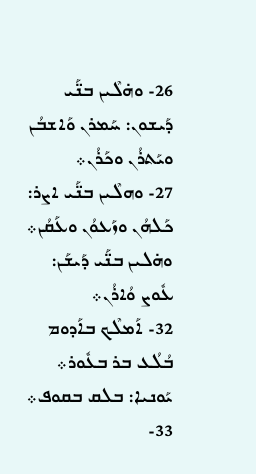26- ܘܗ̇ܠܶܝܢ ܒܢ̈ܰܝ ܕܰܝܫܘܢ: ܚܰܡܪܢ ܘܰܐܫܒܳܢ ܘܝܰܬܪܳܢ ܘܟܰܪܳܢ܀
27- ܘܗܠܶܝܢ ܒܢ̈ܰܝ ܐܨܪ: ܟܰܠܗܳܢ ܘܙܰܥܘܳܢ ܘܥܰܩܳܢ܀ ܘܗ̇ܠܝܢ ܒܢ̈ܰܝ ܕܰܝܫܰܢ: ܥܽܘܨ ܘܳܐܪܳܢ܀
32- ܐܰܡܠܶܟ ܒܐܰܕܘܡ ܒܳܠܳܥ ܒܪ ܒܥܽܘܪ܀ ܝܰܘܢܝܐ: ܒܠܩ ܒܩܘܦ܀
33-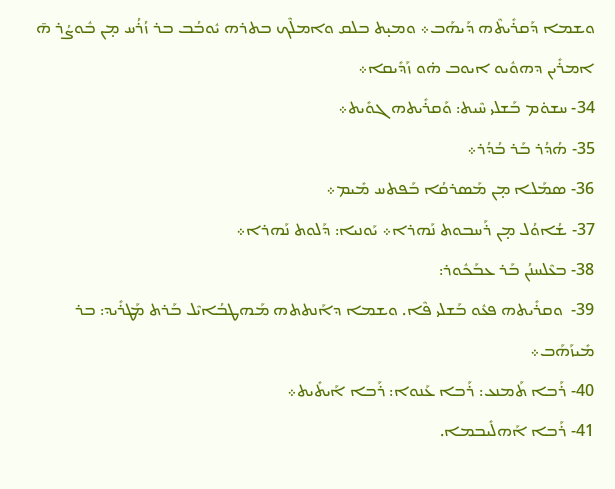ܘܫܡܐ ܕܰܩܪܺܝܬܶܗ ܕܰܝܗܰܒ܀ ܘܡܝ̣ܬ ܒܠܩ ܘܐܡܠܶܟ ܒܬܪܗ ܝܽܘܒܳܒ ܒܪ ܙܳܪܳܚ ܡ̣ܢ ܒܽܘܨܳܪ ܗ̄ ܐܡܪܺܝܢ ܕܗܘܽܝܘ ܐܝܘܒ ܗ̇ܘ ܙܰܕܺܝܩܐ܀
34- ܚܫܘ̇ܡ ܒܰܫܠܝ ܚܶܝܬ: ܘܰܩܪܺܝܬܗ ܓܘܺܝܬ܀
35- ܗܳܕܳܪ ܒܰܪ ܒܳܕܳܪ܀
36- ܣܡܰܠܐ ܡ̣ܢ ܡܰܣܪܩܳܐ ܒܰܦܬܚ ܡܺܝܡ܀
37- ܫܳܐܘܳܠ ܡ̣ܢ ܪܰܚܒܘܬ ܢܰܗܪܐ܀ ܝܰܘܢܝܐ: ܕܰܠܘܬ ܢܰܗܪܐ܀
38- ܒܥܶܠܚܢܳܢ ܒܰܪ ܥܒܰܟܽܘܪ:
39-  ܘܩܪܺܝܬܗ ܦܥܽܘ ܒܰܫܠܝ ܦܶܐ. ܘܫܡܐ ܕܐܰܢܬܬܗ ܡܰܗܛܒܳܐܝܶܠ ܒܰܪܬ ܡܰܛܪܺܝܕ: ܒܪ ܡܺܝܙܰܗܰܒ܀
40- ܪܰܒܐ ܬܰܡܢܥ: ܪܰܒܐ ܥܰܢܘܐ: ܪܰܒܐ ܐܰܝܬܺܝܬ܀
41- ܪܰܒܐ ܐܰܗܠܺܝܒܡܐ.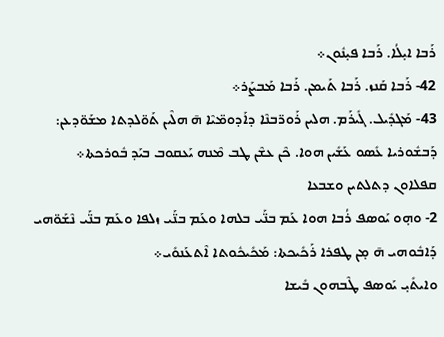ܪܰܒܐ ܐܝ̣ܠܳܐ. ܪܰܒܐ ܦܝ̣ܢܽܘܢ܀
42- ܪܰܒܐ ܩܰܢܙ. ܪܰܒܐ ܬܰܝܡܢ. ܪܰܒܐ ܡܰܒܨܰܪ܀
43- ܡܰܓܕܺܝܠ. ܓܺܝܪܰܡ. ܗܠܝܢ ܪܰܘܪ̈ܒܢܶܐ ܕܐܰܕܘܡ̈ܝܶܐ ܗ̄ ܗܠܶܝܢ ܬܰܘ̈ܠܕܬܐ ܡܫܰܘ̈ܕܥܢ: ܕܰܒܫܽܘܪܝܐ ܥܺܣܘ ܥܰܫܺܝܢ ܗܘܐ. ܟܶܢ ܥܫܶܢ ܛܒ ܡܶܢܗ ܝܰܥܩܘܒ ܒܝܰܕ ܒܽܘܪܟܬܐ܀
ܩܦܠܐܘܢ ܕܬܠܬܝܢ ܘܫܒܥܐ
2- ܘܗ̣ܘ ܝܰܘܣܦ ܪܳܒܐ ܗܘܐ ܥܰܡ ܒܢ̈ܰܝ ܒܠܗܐ ܘܥܰܡ ܒܢ̈ܰܝ ܙܠܦܐ ܘܥܰܡ ܒܢ̈ܰܝ ܢܶܫܰܘ̈ܗܝ ܕܰܐܒܽܘܗܝ ܗ̄ ܡ̣ܢ ܛܦܪܐ ܪܰܟܺܝܟܬܐ: ܡܰܟܺܝܟܽܘܬܐ ܐܶܬܥܰܢܘܺܝ܀
ܘܐܝܬܺܝ̣ ܝܰܘܣܦ ܛܶܒܗܘܢ ܒܺܝܫܐ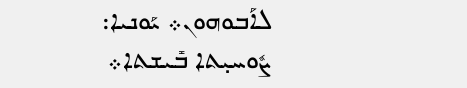ܠܐܰܒܘܗܘܢ܀ ܝܰܘܢܝܐ: ܨܽܘܚܝ̣ܬܐ ܒܺܝܫܬܐ܀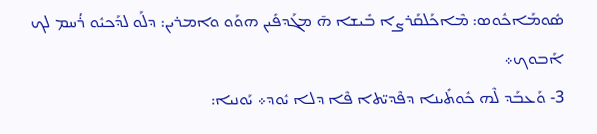ܣܽܘܡܰܐܟܽܘܣ: ܡܶܐܟܰܠܩܰܪܨܐ ܒܺܝܫܐ ܗ̄ ܡܓܰܕܦܺܝܢ ܗܘܰܘ ܘܐܡܪܝܢ: ܕܠܰܘ ܠܕܰܟܝܽܘ ܪܳܚܡ ܠܟ ܐܰܒܘܟ܀
3- ܘܰܥܒܰܕ ܠܶܗ ܟܽܘܬܺܝܢܐ ܕܦܶܕܝ̈ܬܐ ܦܶܐ ܕܠܐ ܝܽܘܕ܀ ܝܰܘܢܝܐ: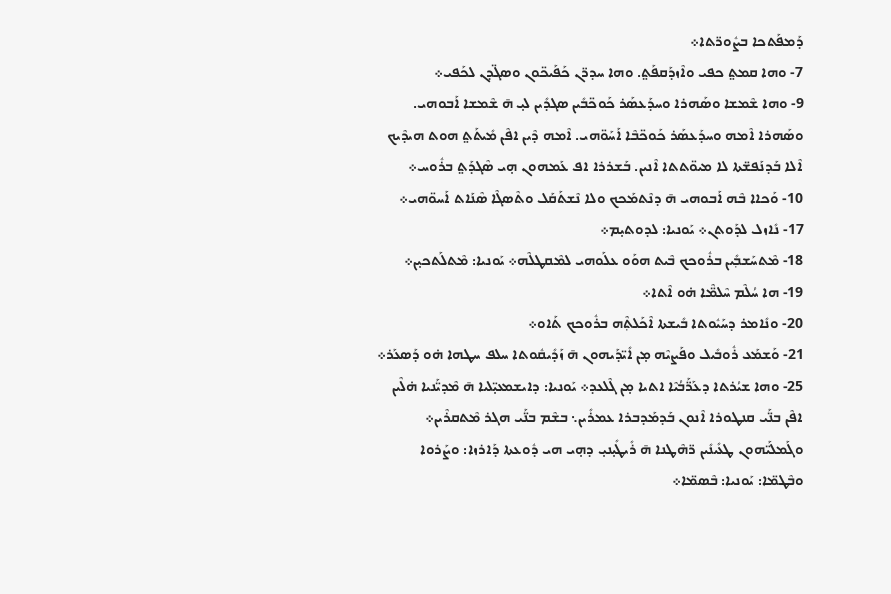ܕܰܡܦܰܬܟܐ ܒܨܽܘܪ̈ܬܐ܀
7- ܘܗܐ ܩܡܬ݀ ܟܦܝ ܘܐܶܙܕܰܩܦܰܬ݀. ܘܗܐ ܚܕܪ̈ܢ ܟܰܦܰܝܟ̈ܘܢ ܘܣܓ̈ܕܢ ܠܟܰܦܝ܀
9- ܘܗܐ ܫܶܡܫܐ ܘܣܰܗܪܐ ܘܚܕܰܥܣܰܪ ܟܰܘܟ̈ܒܺܝܢ ܣܓܕܺܝܢ ܠܝ̣ ܗ̄ ܫܶܡܫܐ ܐܰܒܘܗܝ. ܘܣܰܗܪܐ ܐܶܡܗ ܘܚܕܰܥܣܰܪ ܟܰܘܟ̈ܒܶܐ ܐܰܚܰܘ̈ܗܝ. ܐܶܡܗ ܕܶܝܢ ܐܦܶܢ ܡܺܝܬܰܬ݀ ܗܘܬ ܗܝܕܶܝܟ ܐܶܠܐ ܒܰܕܢܰܦܫ̈ܬܐ ܠܐ ܡܝܘ̈ܬܬܐ ܐܶܢܝܢ. ܒܰܫܪܪܐ ܐܦ ܥܰܡܗܘܢ ܗ̣ܝ ܣܶܓܕܰܬ݀ ܒܪܽܘܚ܀
10- ܘܰܟܐܐ ܒܶܗ ܐܰܒܘܗܝ ܗ̄ ܕܢܶܬܡܰܟܟ ܘܠܐ ܢܶܫܬܰܩܰܠ ܘܬܶܣܓܶܐ ܣܶܢܰܐܬ ܐܰܚܘ̈ܗܝ܀
17- ܢܺܐܙܠ ܠܕܰܘܬܢ܀ ܝܰܘܢܝܐ: ܠܕܘܬܝ̣ܡ܀
18- ܡܶܬܚܰܫܒ݂ܺܝܢ ܒܪܽܘܟܟ ܒܶܝܬ ܗܘܰܘ ܥܠܰܘܗܝ ܠܡܶܩܛܠܶܗ܀ ܝܰܘܢܝܐ: ܡܶܬܠܰܬܟܝ̣ܢ܀
19- ܗܐ ܚܳܠܶܡ ܚܶܠܡ̈ܶܐ ܗ̇ܘ ܐܶܬܐ܀
20- ܘܢܺܐܡܪ ܕܚܰܝܽܘܬܐ ܒܺܝܫܬܐ ܐܶܟܰܠܬ݂ܶܗ ܒܪܽܘܟܟ ܬܰܐܘ܀
21- ܘܰܫܡܰܥ ܪܽܘܒܺܝܠ ܘܦܰܨܝܶܗ ܡ̣ܢ ܐܺܝ̈ܕܰܝܗܘܢ ܗ̄ ܙܰܕܺܝܩܽܘܬܐ ܚܠܦ ܚܛܗܐ ܗ̇ܘ ܕܰܣܥܰܪ܀
25- ܘܗܐ ܫܝܳܪܬܐ ܕܥܰܪ̈ܰܒܳܝܶܐ ܐܬܝܐ ܡ̣ܢ ܓܶܠܥܕ܀ ܝܰܘܢܝܐ: ܕܐܝܫܡܥܝ̣̈ܠܝܐ ܗ̄ ܡܶܕܝ̈ܰܢܝܐ ܗ̇ܠܶܝܢ ܐܦܶܢ ܒܢ̈ܰܝ ܩܢܛܘܪܐ ܐܶܢܘܢ ܒܰܕܡܰܕܒܪܐ ܥܡܪܺܝܢ܆ ܒܫܶܡ ܒܢ̈ܰܝ ܗܓܪ ܡܶܬܩܪܶܝܢ܀
ܘܓܰܡܠܰܝ̈ܗܘܢ ܛܥܺܝܢܺܝܢ ܪ̈ܗܶܛܢܐ ܗ̄ ܪܺܝܛܺܝ̣ܢܝ̣ ܕܗ̣ܝ ܗܝ ܕܽܘܥܬܐ ܕܰܐܪܙܐ: ܘܨܰܪܘܐ ܘܒܶܛܡ̈ܐ: ܝܰܘܢܝܐ: ܒܶܣܡ̈ܐ܀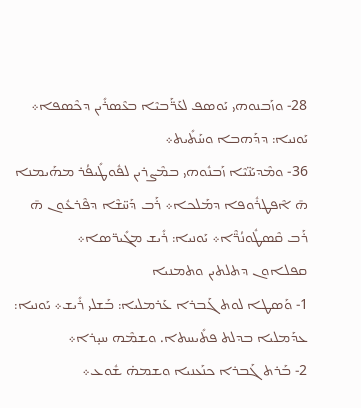28- ܘܙܰܒܢܘܗܝ ܝܰܘܣܦ ܠܥܰܪ̈ܰܒܝܶܐ ܒܥܶܣܪܺܝܢ ܕܟܶܣܦܐ܀ ܝܰܘܢܝܐ: ܕܕܰܗܒܐ ܘܚܰܬܺܝܬ܀
36- ܘܡܶܕܝܰܢ̈ܝܶܐ ܙܰܒܢܽܘܗܝ ܒܡܶܨܪܝܢ ܠܦܽܘܛܺܝܦܳܪ ܡܗܰܝܡܢܐ ܗ̄ ܐܶܦܛܪܽܘܦܐ ܕܡܰܠܟܐ܀ ܪܰܒ ܕܰܚ̈ܫܶܐ ܕܦܶܪܥܽܘܢ ܗ̄ ܪܰܒ ܩܶܣܛܽܘܢܳܪ̈ܶܐ܀ ܝܰܘܢܝܐ: ܪܺܝܫ ܡܓܺܝܪ̈ܣܐ܀
ܩܦܠܐܘܢ ܕܬܠܬܝܢ ܘܬܡܢܝܐ
1- ܘܰܣܛܐ ܠܘܬ ܓܰܒܪܐ ܥܰܪܡܠܝܐ: ܒܰܫܠܝ ܪܺܝܫ܀ ܝܰܘܢܝܐ: ܥܕܰܡܠܝܐ ܒܕܠܬ ܦܬܺܝܚܬܐ. ܘܫܡܶܗ ܚܝ̣ܪܐ܀
2- ܒܰܪܬ ܓܰܒܪܐ ܟܢܰܥܢܝܐ ܘܫܡܗ̇ ܫܽܘܥ܀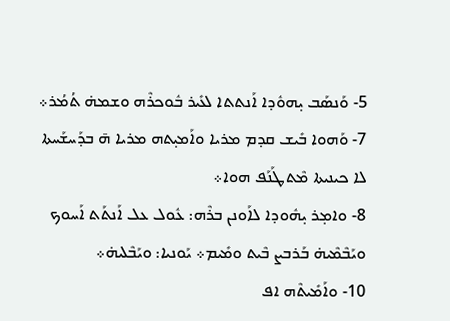5- ܘܰܢܣܰܒ ܝ̣ܗܘܽܕܐ ܐܰܢܬܬܐ ܠܥܺܝܪ ܒܽܘܟܪܶܗ ܘܫܡܗ̇ ܬܳܡܳܪ܀
7- ܘܰܗܘܐ ܒܺܝܫ ܩܕܡ ܡܪܝܐ ܘܐܰܡܝ̣ܬܗ ܡܪܝܐ ܗ̄ ܒܕܰܚܫܰܚܬܐ ܠܐ ܟܝܢܝܬܐ ܡܶܬܛܰܢܰܦ ܗܘܐ܀
8- ܘܐܡ̣ܪ ܝ̣ܗܽܘܕܐ ܠܐܰܘܢܢ ܒܪܶܗ: ܥܽܘܠ ܥܠ ܐܰܢܬܰܬ ܐܰܚܘܟ ܘܝܰܒܶܡܶܝܗ̇ ܒܰܪܒܨ ܒܶܝܬ ܘܡܺܝܡ܀ ܝܰܘܢܝܐ: ܘܝܰܒܶܠܝܗ̇܀
10- ܘܐܰܡܺܝܬܶܗ ܐܦ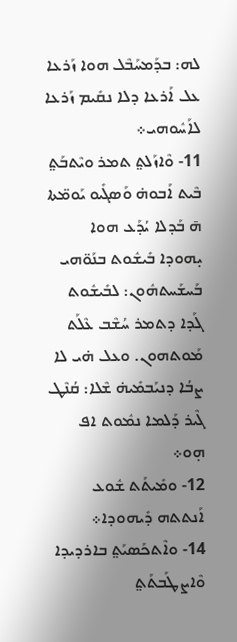ܠܗ: ܒܕܰܡܚܰܒܶܠ ܗܘܐ ܙܰܪܥܐ ܥܠ ܐܰܪܥܐ ܕܠܐ ܢܩܺܝܡ ܙܰܪܥܐ ܠܐܰܚܽܘܗܝ܀
11- ܘܶܐܙܰܠܬ݀ ܬܡܪ ܘܝܶܬܒܰܬ݀ ܒܶܝܬ ܐܰܒܘܗ̇ ܘܰܣܓܺܝܘ ܝܰܘܡ̈ܬܐ ܗ̄ ܒܰܕܠܐ ܝܳܕܰܥ ܗܘܐ ܝ̣ܗܘܕܐ ܒܺܝܫܽܘܬ ܒܢܰܘ̈ܗܝ ܒܰܚܫܰܚܬܗܽܘܢ: ܠܒܺܝܫܽܘܬ ܓܰܕܐ ܕܬܡܪ ܚܳܫܶܒ ܥܶܠܰܬ ܡܰܘܬܗܘܢ. ܘܥܠ ܗ̇ܝ ܠܐ ܨܒܳܐ ܕܢܝܰܒܡܺܝܗ̇ ܫܶܠܐ: ܩܳܢܶܛ ܓܶܝܪ ܕܰܠܡܐ ܢܡܽܘܬ ܐܦ ܗ̣ܘ܀
12- ܘܡܺܝܬܰܬ ܫܽܘܥ ܐܰܢܬܬܗ ܕܺܝܗܘܕܐ܀
14- ܘܐܶܬܟܰܣܝܰܬ݀ ܒܐܪܕܝܕܐ ܘܶܐܨܛܰܒܬܰܬ݀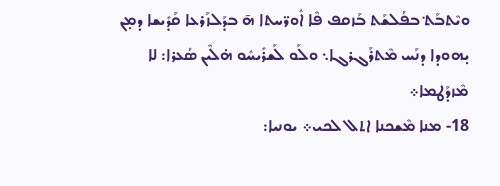ܘܝܶܬܒܰܬ݀ ܒܦܳܠܫܰܬ ܒܰܙܩܦ ܦܶܐ ܐܽܘܪ̈ܚܬܐ ܗ̄ ܒܕܰܠܙܰܪܥܐ ܩܰܕܺܝܫܐ ܕܡ̣ܢ ܝ̣ܗܘܕܐ ܕܢܰܚ ܡܶܬܪܰܓܪܓܐ܆ ܘܠܰܘ ܠܰܫܪܺܝܚܽܘ ܗ̇ܠܶܝܢ ܣܳܥܪܐ: ܠܐ ܡܶܙܕܰܛܡܐ܀
18- ܡܢܐ ܡܶܫܟܢܐ ܐܬܠ ܠܟܝ܀ ܝܘܢܝܐ: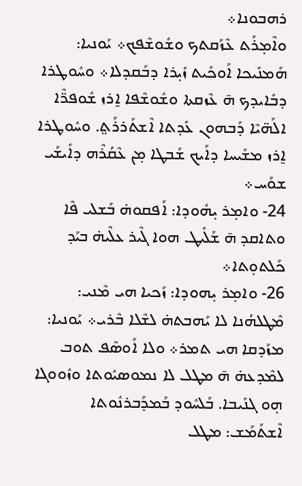ܪܗܒܘܢܐ܀
ܘܐܶܡ̣ܪܰܬ ܥܶܙܰܩܬܟ ܘܫܽܘܫܶܦܟ܀ ܝܰܘܢܝܐ: ܗܰܡܢܺܝܟܐ ܐܰܘܟܺܝܬ ܙܺܝ̣ܪܐ ܕܒܰܩܕܠܐ܀ ܘܚܽܘܛܪܐ ܕܒܺܐܝܕܟ ܗ̄ ܥܶܙܩܬܐ ܘܫܽܘܫܶܦܐ ܐ̱ܪܙ ܫܽܘܦܪ̈ܶܐ ܐܠܰܗ̈ܝܶܐ ܕܰܒܗܘܢ ܥܺܕܬܐ ܐܶܫܬܰܪܪܰܬ݀. ܘܚܽܘܛܪܐ ܐ̱ܪܙ ܡܫܺܝܚܐ ܕܐܰܝܟ ܫܰܒܛܐ ܡ̣ܢ ܥܶܩܳܪܶܗ ܕܐܺܝܫܰܝ ܫܘܰܚ܀
24- ܘܐܡ̣ܪ ܝ̣ܗܽܘܕܐ: ܐܰܦܩܘܗ̇ ܒܰܫܠܝ ܦܶܐ ܘܬܐܩܕ ܗ̄ ܫܰܠܺܝܛ ܗܘܐ ܓܶܝܪ ܥܠܶܝܗ̇ ܒܝܰܕ ܟܰܠܬܘ̣ܬܐ܀
26- ܘܐܡ̣ܪ ܝ̣ܗܘܕܐ: ܙܰܟܝܐ ܗܝ ܡܶܢܝ: ܡܶܛܠܗܳܢܐ ܠܐ ܝܰܗܒܬܗ̇ ܠܫܶܠܐ ܒܶܪܝ܀ ܝܰܘܢܝܐ: ܡܙܰܕܩܐ ܗܝ ܬܡܪ܀ ܘܠܐ ܐܰܘܣܶܦ ܬܘܒ ܠܡܶܕܥܗ̇ ܗ̄ ܡܛܠ ܠܐ ܢܡܘܣܝܽܘܬܐ ܘܙܽܘܘܓܐ ܗ̣ܘ ܓܢܺܝܒܐ. ܒܰܠܚܽܘܕ ܒܰܡܕܰܒܪܢܽܘܬܐ ܐܶܫܬܰܡܰܫ: ܡܛܠ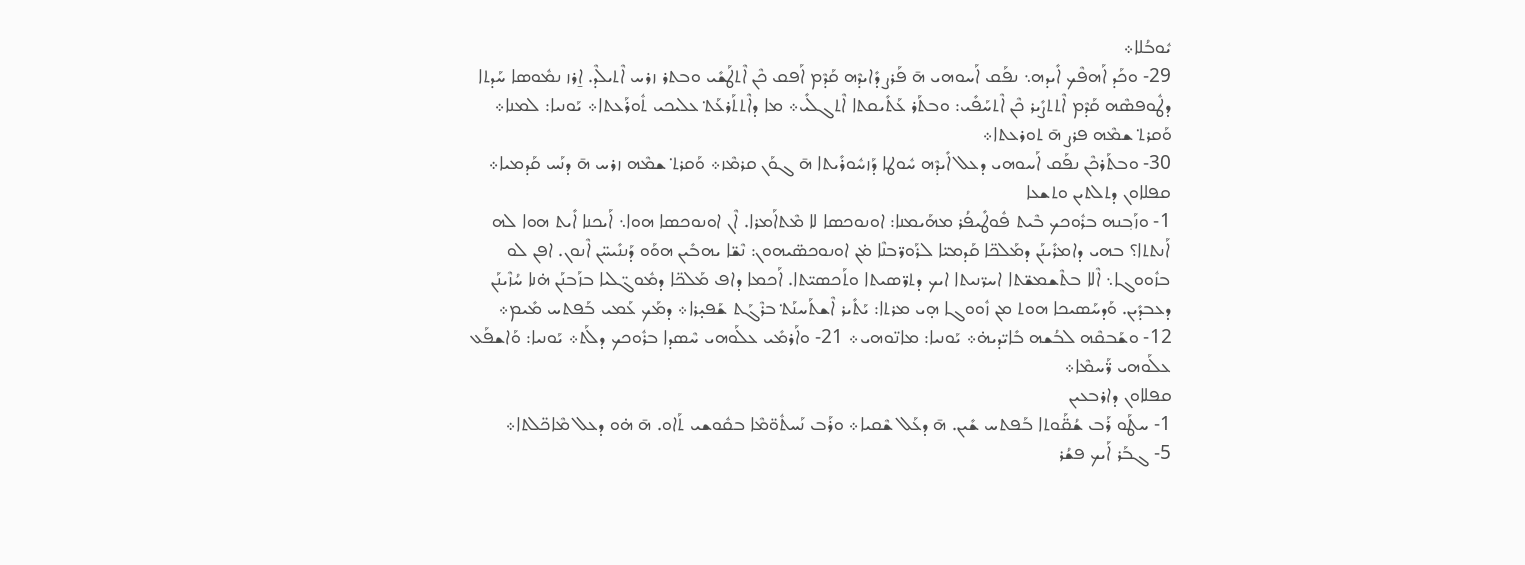ܝܽܘܒܳܠܐ܀
29- ܘܟܰܕ ܐܰܗܦܶܟ ܐܺܝܕܗ܆ ܢܦܰܩ ܐܰܚܘܗܝ ܗ̄ ܦܰܪܨ ܕܺܐܝܕܶܗ ܩܰܕܶܡ ܐܰܦܩ ܟܶܢ ܐܶܬܛܰܫܺܝ ܘܒܬܪ ܙܪܚ ܐܶܬܝܠܶܕ. ܐ̱ܪܙ ܢܡܽܘܣܐ ܚܰܕܬܐ ܕܛܽܘܦܣܶܗ ܩܰܕܶܡ ܐܶܬܬܨܺܝܪ ܟܶܢ ܐܶܬܚܰܦܺܝ: ܘܒܬܰܪ ܥܰܬܺܝܩܬܐ ܐܶܬܓܠܺܝ܀ ܡܐ ܕܐܶܬܬܰܪܥܰܬ݀ ܥܠܝܟܝ ܬܽܘܪܰܥܬܐ܀ ܝܰܘܢܝܐ: ܠܡܢܐ܀ ܘܰܩܪܬ݀ ܫܡܶܗ ܦܪܨ ܗ̄ ܬܘܪܥܬܐ܀
30- ܘܒܬܰܪܟܶܢ ܢܦܰܩ ܐܰܚܘܗܝ ܕܥܠ ܐܺܝܕܶܗ ܚܽܘܛܐ ܕܰܙܚܽܘܪܺܝܬܐ ܗ̄ ܓܘܰܢ ܩܪܡܶܙ܀ ܘܰܩܪܬ݀ ܫܡܶܗ ܙܪܚ ܗ̄ ܕܢܰܚ ܩܰܕܡܝܐ܀
ܩܦܠܐܘܢ ܕܬܠܬܝܢ ܘܬܫܥܐ
1- ܘܙܰܒ݂ܢܗ ܒܪܽܘܟܟ ܒܶܝܬ ܦܽܘܛܺܝܦܳܪ ܡܗܰܝܡܢܐ: ܐܘܢܘܟܣܐ ܠܐ ܡܶܬܐܰܡܪܐ. ܐܶܢ ܐܘܢܘܟܣܐ ܗܘܐ܆ ܐܰܝܟܢܐ ܐܺܝܬ ܗܘܐ ܠܗ ܐܰܢܬܬܐ؟ ܒܗܝ ܕܐܡܪܺܝܢܰܢ ܕܡܰܠܟ̈ܐ ܩܰܕܡܝ̈ܐ ܠܪܰܘܪ̈ܒܢܶܐ ܡ̇ܢ ܐܘܢܘܟܣ̈ܝܗܘܢ: ܢܶܫ̈ܐ ܝܗܒܺܝܢ ܗܘܰܘ ܕܰܢܢܺܝܚ̈ܢ ܐܶܢܘܢ. ܐܦܢ ܠܘ ܒܙܽܘܘܓܐ܆ ܐܶܠܐ ܒܬܶܫܡܫ̈ܬܐ ܐܚܪ̈ܢܝܬܐ ܐܝܟ ܕܬܪ̈ܣܝܬܐ ܘܬܰܟܣܝ̈ܬܐ. ܐܰܟܡܐ ܕܐܦ ܡܰܠܟ̈ܐ ܕܡܽܘܓ̈ܠܝܐ ܒܙܰܒܢܰܢ ܗ̇ܢܐ ܚܳܙܶܝܢܰܢ ܕܥܒܕܺܝܢ. ܘܰܕܚܰܣܝܟܐ ܗܘܬ ܡܢ ܙܽܘܘܓܐ ܗ̣ܝ ܡܪܬܐ: ܝܰܬܺܝܪ ܐܶܫܬܰܚܢܰܬ݀ ܒܪܶܓܰܬ ܫܰܦܝ̣ܪܐ܀ ܕܡܰܟ ܥܰܡܝ ܒܰܦܬܚ ܡܺܝܡ܀
12- ܘܫܰܒܩܶܗ ܠܒܳܫܗ ܒܺܐܝ̈ܕܝܗ̇܀ ܝܰܘܢܝܐ: ܡܐܢ̈ܘܗܝ܀ 21- ܘܐܰܪܡܺܝ ܥܠܰܘܗܝ ܚܶܣܕܐ ܒܪܽܘܟܟ ܕܠܰܬ܀ ܝܰܘܢܝܐ: ܘܰܐܫܦܰܥ ܥܠܰܘܗܝ ܪ̈ܰܚܡܶܐ܀
ܩܦܠܐܘܢ ܕܐܪܒܥܝܢ
1- ܚܛܰܘ ܪܰܒ ܫܳܩ̈ܰܘܬܐ ܒܰܦܬܚ ܫܺܝܢ. ܗ̄ ܕܥܰܠ ܫܶܩܝܐ܀ ܘܪܰܒ ܢܰܚܬܽܘ̈ܡܶܐ ܒܩܽܘܫܝ ܬܰܐܘ. ܗ̄ ܗ̇ܘ ܕܥܠ ܡܶܐܟ̈ܠܬܐ܀
5- ܓܒܰܪ ܐܰܝܟ ܦܫܳܪ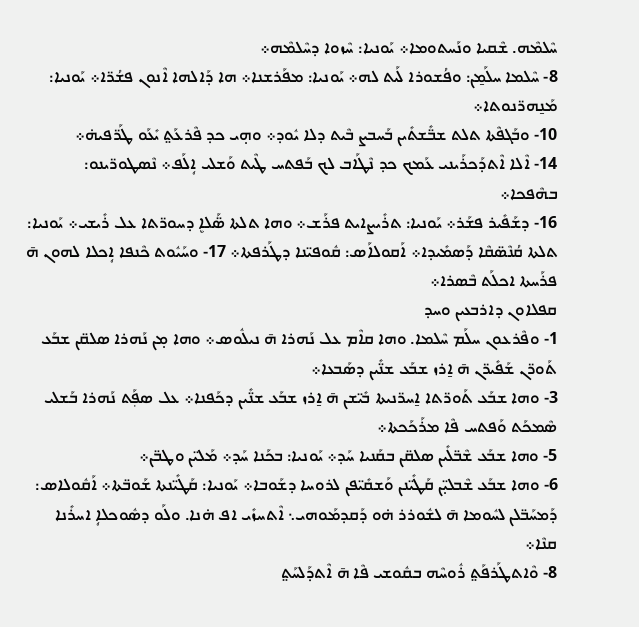ܚܶܠܡܶܗ. ܫܶܩܝܐ ܘܢܰܚܬܘܡܐ܀ ܝܰܘܢܝܐ: ܚܶܙܘܐ ܕܚܶܠܡܶܗ܀
8- ܚܶܠܡܐ ܚܠܰܡ̱ܢ: ܘܦܳܫܘܪܐ ܠܰܝܬ ܠܗ܀ ܝܰܘܢܝܐ: ܡܦܰܪܫܢܐ܀ ܗܐ ܕܰܐܠܗܐ ܐܶܢܘܢ ܦܫܳܪ̈ܐ܀ ܝܰܘܢܝܐ: ܡܰܢ̱ܗܪ̈ܢܘܬܐ܀
10- ܘܒܰܓܦܶܬܐ ܬܠܬ ܫܒ̈ܺܫܬܺܝܢ ܒܰܚܒܨ ܒܶܝܬ ܕܠܐ ܝܽܘܕ܀ ܘܗ̣ܝ ܟܕ ܦܶܪܥܰܬ݀ ܝܺܥܰܘ ܛܰܪ̈ܦܝܗ̇܀
14- ܐܶܠܐ ܐܶܬܕܰܟܪܰܝܢܝ ܥܰܡܟ ܟܕ ܢܶܛܰܐܒ ܠܟ ܒܰܦܬܚ ܛܶܝܬ ܘܰܫܠܝ ܐܴܠܰܦ܀ ܢܶܣܛܘܪ̈ܝܢܘ: ܒܗܶܦܟܐ܀
16- ܕܫܰܦܺܝܪ ܦܫܰܪ܀ ܝܰܘܢܝܐ: ܬܪܺܝܨܐܝܬ ܦܪܰܫ܀ ܘܗܐ ܬܠܬܐ ܣ̈ܰܠܐܷ ܕܚܘܪ̈ܬܐ ܥܠ ܪܺܝܫܝ܀ ܝܰܘܢܝܐ: ܬܠܬܐ ܩܳܢܶܣ̈ܩܶܐ ܕܰܣܡܺܝܕܐ܀ ܐܰܩܘܠܐܰܣ: ܩܽܘܦܝ̈ܢܐ ܕܛܰܪܦܬܐ܀ 17- ܘܚܰܝܽܘܬ ܟܶܢܦܐ ܐܴܟܠܐ ܠܗܘܢ ܗ̄ ܦܪܰܚܬܐ ܐܟܠܰܬ ܒܶܣܪܐ܀
ܩܦܠܐܘܢ ܕܐܪܒܥܝܢ ܘܚܕ
1- ܘܦܶܪܥܘܢ ܚܠܰܡ ܚܶܠܡܐ. ܘܗܐ ܩܐܶܡ ܥܠ ܢܰܗܪܐ ܗ̄ ܢܝܠܽܘܣ܀ ܘܗܐ ܡ̣ܢ ܢܰܗܪܐ ܣܠܩ̈ܢ ܫܒܰܥ ܬܰܘܪ̈ܢ ܫܰܦܺܝܪ̈ܢ ܗ̄ ܐ̱ܪܙ ܫܒܰܥ ܫܢ̈ܺܝܢ ܕܣܰܒܥܐ܀
3- ܘܗܐ ܫܒܰܥ ܬܰܘܪ̈ܬܐ ܐ̱ܚܪ̈ܢܝܬܐ ܒܺܝ̈ܫܢ ܗ̄ ܐ̱ܪܙ ܫܒܰܥ ܫܢ̈ܺܝܢ ܕܟܰܦܢܐ܀ ܥܠ ܣܦ݂ܰܬ ܢܰܗܪܐ ܒܰܫܠܝ ܣܶܡܟܰܬ ܘܰܦܬܚ ܦܶܐ ܡܪܰܟܰܟܬܐ܀
5- ܘܗܐ ܫܒܰܥ ܫܶܒ̈ܠܺܝܢ ܣܠܩ̈ܢ ܒܩܰܢܝܐ ܚܰܕ܀ ܝܰܘܢܝܐ: ܒܟܰܢܐ ܚܰܕ܀ ܡܰܠܝ̈ܢ ܘܛܒ̈ܢ܀
6- ܘܗܐ ܫܒܰܥ ܫܶܒܠܝ̣̈ܢ ܩܰܛܺܝ̈ܢܢ ܘܰܫܩܺܝ̈ܦܢ ܠܪܘܚܐ ܕܫܰܘܒܐ܀ ܝܰܘܢܝܐ: ܩܰܛܺܝ̈ܢܬܐ ܫܰܘܒ̈ܬܐ܀ ܐܰܩܽܘܠܐܣ: ܕܰܡܚܰܒ̈ܠܢ ܠܚܽܘܡܐ ܗ̄ ܠܫܽܘܪܪ ܗ̇ܘ ܕܰܩܕܡܰܘܗܝ܆ ܐܶܬܚܙܺܝ ܐܦ ܗ̇ܢܐ. ܘܠܰܘ ܕܣܽܘܟܠܐܴ ܐܚܪܺܢܐ ܩܢܶܐ܀
8- ܘܶܐܬܛܰܪܦܰܬ݀ ܪܽܘܚܶܗ ܒܩܽܘܫܝ ܦܶܐ ܗ̄ ܐܶܬܕܰܠܚܰܬ݀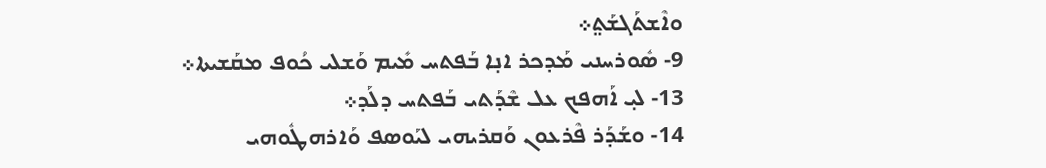ܘܐܶܫܬܰܓܫܰܬ݀܀
9- ܣܽܘܪܚܢܝ ܡܰܕܟܪ ܐܢ̣ܐ ܒܰܦܬܚ ܡܺܝܡ ܘܰܫܠܝ ܟܳܘܦ ܡܩܰܫܝܬܐ܀
13- ܠܝ̣ ܐܰܗܦܟ ܥܠ ܫܶܕܰܬܝ ܒܰܦܬܚ ܕܠܰܕ܀
14- ܘܫܰܕܰܪ ܦܶܪܥܘܢ ܘܰܩܪܝܗܝ ܠܝܰܘܣܦ ܘܰܐܪܗܛܽܘܗܝ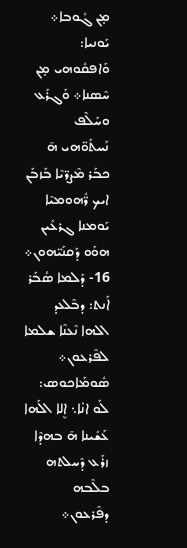ܡ̣ܢ ܓܽܘܒܐ܀ ܝܰܘܢܝܐ: ܘܰܐܦܩܽܘܗܝ ܡ̣ܢ ܚܶܣܢܐ܀ ܘܰܓܪܰܥ ܘܚܰܠܶܦ ܢܰܚܬܰܘ̈ܗܝ ܗ̄ ܟܒܰܪ ܡܶܨܪ̈ܝܶܐ ܒܰܙܒܰܢ ܐܝܟ ܪ̈ܽܗܘܡܝܶܐ ܝܰܘܡܢܐ ܓܪܥܺܝܢ ܗܘܰܘ ܕܰܩܢܰܝ̈ܗܘܢ܀
16- ܕܰܠܡܐ ܣܳܒܰܪ ܐܰܢܬ: ܕܒܶܠܥܕ ܐܠܗܐ ܢܶܥܢܶܐ ܫܠܡܐ ܠܦܶܪܥܘܢ܀ ܣܽܘܡܰܐܟܘܣ: ܠܰܘ ܐܢ̇ܐ܆ ܐܷܠܐ ܐܠܰܗܐ ܥܰܫܺܝܢܐ ܗ̄ ܒܗܕܶܐ ܙܪܰܥ ܕܶܚܠܬܗ ܒܠܶܒܗ ܕܦܶܪܥܘܢ܀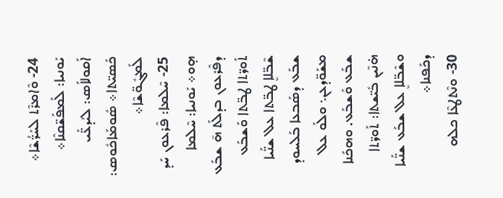24- ܘܶܐܡܪܶܬ ܠܚܰܪ̈ܳܫܶܐ܀ ܝܰܘܢܝܐ: ܠܰܡܦܰܫ̈ܩܢܶܐ܀ ܐܰܩܘܠܐܰܣ: ܠܝܳܕܥ̈ܰܝ ܟܰܣܝ̈ܬܐ܀ ܣܽܘܡܰܐܟܽܘܣ: ܠܰܡܓܽܘ̈ܫܶܐ܀
25- ܚܶܠܡܐ: ܦܶܪܥܘܢ ܚܰܕ ܗ̣ܘ܀ ܝܰܘܢܝܐ: ܚܶܠܡܐ ܕܦܶܪܥܘܢ ܒܕܠܰܬ ܗ̄ ܫܒܰܥ ܬܰܘܪ̈ܬܐ ܛܒ̈ܬܐ ܘܰܫܒܰܥ ܫܶܒ̈ܠܐܷ ܛܒ̈ܬܐ ܥܠ ܫܢ̈ܰܝܐ ܫܒܰܥ ܕܣܰܒܥܐ ܒܰܠܚܘܕ ܡܫܰܘ̈ܕܥܢ܆ ܘܠܰܘ ܥܠ ܫܒܰܥ ܘܰܫܒܰܥ. ܘܗܟܰܢܐ ܗ̇ܢܶܝܢ ܒܺܝ̈ܫܬܐ: ܬܰܘܪ̈ܬܐ ܘܫܶܒ̈ܠܐܷ ܥܠ ܫܒܰܥ ܫܢ̈ܰܝܐ ܕܟܰܦܢܐ܀
30- ܘܢܶܬܛܥܶܐ ܟܠܗ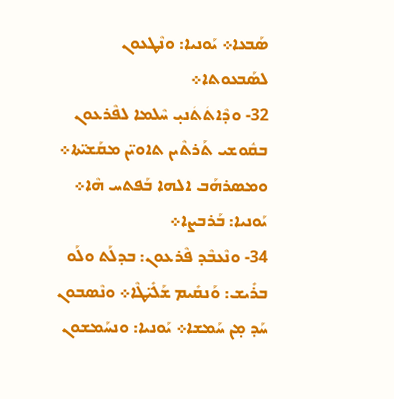ܣܰܒܥܐ܀ ܝܰܘܢܝܐ: ܘܢܶܛܥܘܢ ܠܣܰܒܥܘܬܐ܀
32- ܘܕܶܐܬܿܬܿܢܝ̣ ܚܶܠܡܐ ܠܦܶܪܥܘܢ ܒܩܽܘܫܝ ܬܰܪܬܶܝܢ ܬܐܘܝ̈ܢ ܡܩܰܫܝ̈ܬܐ܀ ܘܡܣܪܗܰܒ ܐܠܗܐ ܒܰܦܬܚ ܗܶܐ܀ ܝܰܘܢܝܐ: ܒܰܪܒܨܐ܀
34- ܘܢܶܥܒܶܕ ܦܶܪܥܘܢ: ܒܕܠܰܬ ܘܠܰܘ ܒܪܺܝܫ: ܘܰܢܩܺܝܡ ܫܰܠܺܝ̈ܛܶܐ܀ ܘܢܶܣܒܘܢ ܚܰܕ ܡ̣ܢ ܚܰܡܫܐ܀ ܝܰܘܢܝܐ: ܘܢܚܰܡܫܘܢ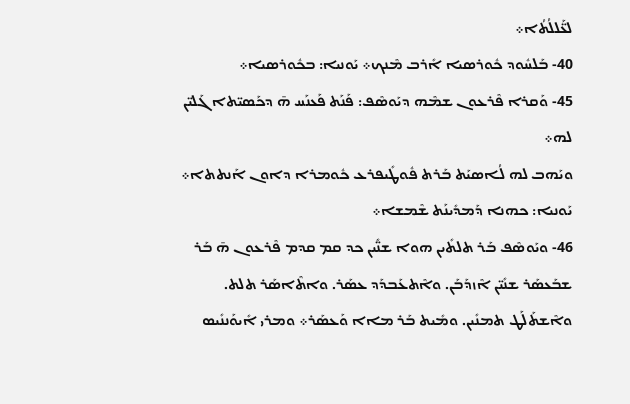ܠܥ̈ܰܠܠܳܬܳܐ܀
40- ܒܰܠܚܽܘܕ ܟܽܘܪܣܝܐ ܐܺܪܒ ܡܶܢܟ܀ ܝܰܘܢܝܐ: ܒܟܽܘܪܣܝܐ܀
45- ܘܰܩܪܐ ܦܶܪܥܘܢ ܫܡܶܗ ܕܝܰܘܣܶܦ: ܦܰܢܰܬ ܦܰܥܢܰܚ ܗ̄ ܕܟܰܣܝ̈ܬܐ ܓܰܠܝ̈ܢ ܠܗ܀
ܘܝܰܗܒ ܠܗ ܠܳܐܣܝܰܬ ܒܰܪܬ ܦܽܘܛܺܝܦܪܥ ܟܽܘܡܪܐ ܕܐܘܢ ܐܰܢܬܬܐ܀ ܝܰܘܢܝܐ: ܟܗܢܐ ܕܰܡܕܺܝܢܰܬ ܫܶܡܫܐ܀
46- ܘܝܰܘܣܶܦ ܒܰܪ ܬܠܬܺܝܢ ܗܘܐ ܫܢ̈ܺܝܢ ܟܕ ܩܡ ܩܕܡ ܦܶܪܥܘܢ ܗ̄ ܒܰܪ ܫܒܰܥܣܰܪ ܫܢܺܝ̈ܢ ܐܶܙܕܰܒܰܢ. ܘܐܶܬܥܰܒܕܰܕ ܥܣܰܪ. ܘܐܬܶܐܣܰܪ ܬܠܬ. ܘܐܶܫܬܰܠܰܛ ܬܡܢܺܝܢ. ܘܡܺܝܬ ܒܰܪ ܡܐܐ ܘܰܥܣܰܪ܀ ܘܡܪܝ ܐܺܝܘܰܢܢܺܝܣ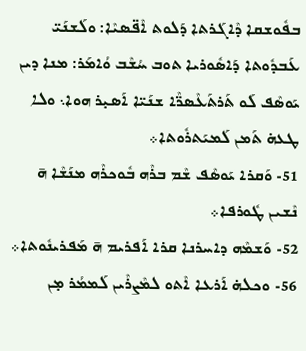ܒܦܽܘܫܩܐ ܕܶܐܓܰܪܬܐ ܕܰܠܘܬ ܐܶܦ̈ܣܝܶܐ: ܘܠܰܫܢܰܝ̈ ܥܰܒܕܽܘܬܐ ܕܰܐܣܽܘܪܝܐ ܬܘܒ ܚܳܫܶܒ ܘܳܐܡܰܪ: ܡܢܐ ܕܝܢ ܝܰܘܣܶܦ ܠܰܘ ܬܰܪܬܰܥܶܣܪ̈ܶܐ ܫܢܰܝ̈ܐ ܐܰܣܝ̣ܪ ܗܘܐ܆ ܘܠܐ ܛܥܗ̇ ܬܰܡܢ ܠܰܡܝܰܬܪܽܘܬܐ܀
51- ܘܰܩܪܐ ܝܰܘܣܶܦ ܫܶܡ ܒܪܶܗ ܒܽܘܟܪܶܗ ܡܢܰܫܶܐ ܗ̄ ܢܶܫܝܢ ܛܽܘܪܦܐ܀
52- ܘܰܫܡܶܗ ܕܐܚܪܢܐ ܩܪܐ ܐܰܦܪܝܡ ܗ̄ ܡܰܦܪܝܢܽܘܬܐ܀
56- ܘܟܠܗ̇ ܐܰܪܥܐ ܐܶܬܘ ܠܡܶܨܪܶܝܢ ܠܰܡܡܳܪ ܡ̣ܢ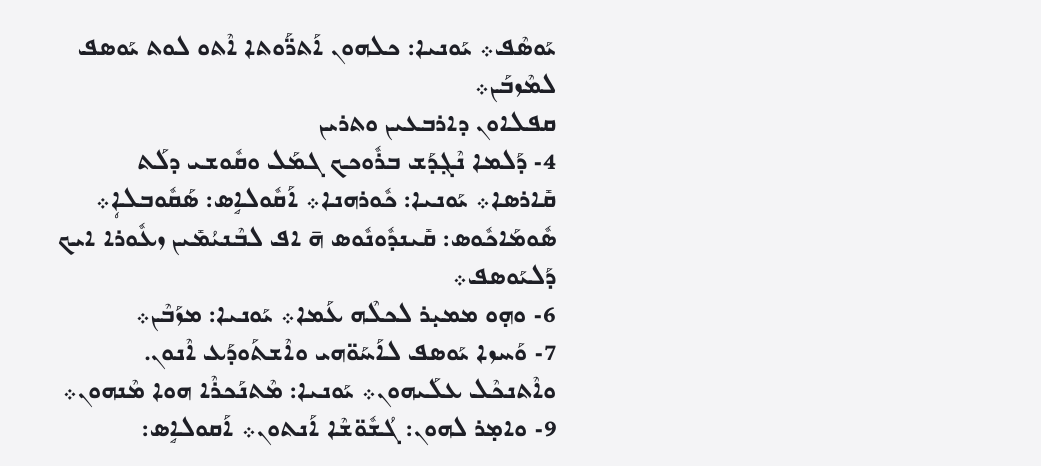ܝܰܘܣܶܦ܀ ܝܰܘܢܝܐ: ܟܠܗܘܢ ܐܰܬܪ̈ܰܘܬܐ ܐܶܬܘ ܠܘܬ ܝܰܘܣܦ ܠܡܶܙܒܰܢ܀
ܩܦܠܐܘܢ ܕܐܪܒܥܝܢ ܘܬܪܝܢ
4- ܕܰܠܡܐ ܢܶܓ݂ܕܰܫ ܒܪܽܘܟܟ ܓܡܰܠ ܘܩܽܘܫܝ ܕܠܰܬ ܩܺܐܪܣܐ܀ ܝܰܘܢܝܐ: ܟܽܘܪܗܢܐ܀ ܐܰܩܽܘܠܐܱܣ: ܣܰܩܽܘܒܠܐܴ܀ ܣܽܘܡܰܐܟܽܘܣ: ܩܺܝܢܕܽܘܢܽܘܣ ܗ̄ ܐܦ ܠܒܶܢܝܳܡܺܝܢ ܙܥܽܘܪܐ ܐܝܟ ܕܰܠܝܰܘܣܦ܀
6- ܘܗ̣ܘ ܡܡܝ̣ܪ ܠܟܠܶܗ ܥܰܡܐ܀ ܝܰܘܢܝܐ: ܡܙܰܒܶܢ܀
7- ܘܰܚܙܐ ܝܰܘܣܦ ܠܐܰܚܰܘ̈ܗܝ ܘܐܶܫܬܰܘܕܰܥ ܐܶܢܘܢ. ܘܐܶܬܢܟܶܠ ܥܠܰܝܗܘܢ܀ ܝܰܘܢܝܐ: ܡܶܬܢܰܟܪܶܐ ܗܘܐ ܡܶܢܗܘܢ܀
9- ܘܐܡ̣ܪ ܠܗܘܢ: ܓܳܫܽܘ̈ܫܶܐ ܐܰܢܬܘܢ܀ ܐܰܩܘܠܐܱܣ: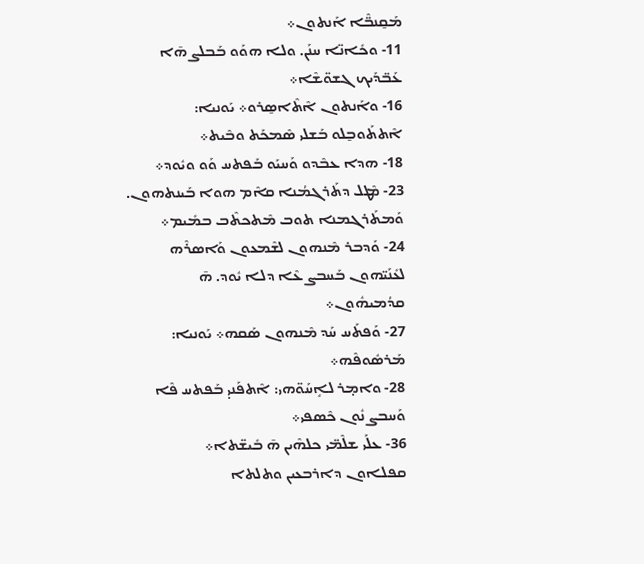ܡܰܩ̱ܢܒ̈ܶܐ ܐܰܢܬܘܢ܀
11- ܘܟܺܐܢ̈ܐ ܚܢܰܢ. ܘܠܐ ܗܘܰܘ ܒܰܒܠܨ ܗ̄ܐ ܥܰܒ̈ܕܰܝܟ ܓܫܘ̈ܫܶܐ܀
16- ܘܐܰܢܬܘܢ ܐܶܬܶܐܣ̱ܪܘ܀ ܝܰܘܢܝܐ: ܐܶܬܬܰܘܒ̱ܠܘ ܒܰܫܠܝ ܣܶܡܟܰܬ ܘܒܶܝܬ܀
18- ܗܕܐ ܥܒܶܕܘ ܘܰܚܝܰܘ ܒܰܦܬܚ ܘܰܘ ܘܝܽܘܕ܀
23- ܡܶܛܠ ܕܬܰܪܓܡܳܢܐ ܩܐܶܡ ܗܘܐ ܒܰܝܢܬܗܘܢ. ܘܰܡܬܰܪܓܡܢܐ ܬܘܒ ܡܶܬܟܬܶܒ ܒܡܺܝܡ܀
24- ܘܰܕܒܪ ܡܶܢܗܘܢ ܠܫܶܡܥܘܢ ܘܰܐܣܪܶܗ ܠܥܺܢܰܝ̈ܗܘܢ ܒܰܚܒܨ ܥܶܐ ܕܠܐ ܝܽܘܕ. ܗ̄ ܩܕܳܡܝܗܽܘܢ܀
27- ܘܰܦܬܰܚ ܚܰܕ ܡܶܢܗܘܢ ܣܰܩܗ܀ ܝܰܘܢܝܐ: ܡܰܪܣܽܘܦܶܗ܀
28- ܘܐܡ̣ܪ ܠܐܱܚܰܘ̈ܗܝ: ܐܶܬܦܰܢܝ̣ ܒܰܦܬܚ ܦܶܐ ܘܰܚܒܨ ܢܽܘܢ ܟܶܣܦܝ܀
36- ܥܠܰܝ ܫܠܶܡ̈ܝ ܟܠܗܶܝܢ ܗ̄ ܒܺܝܫ̈ܬܐ܀
ܩܦܠܐܘܢ ܕܐܪܒܥܝܢ ܘܬܠܬܐ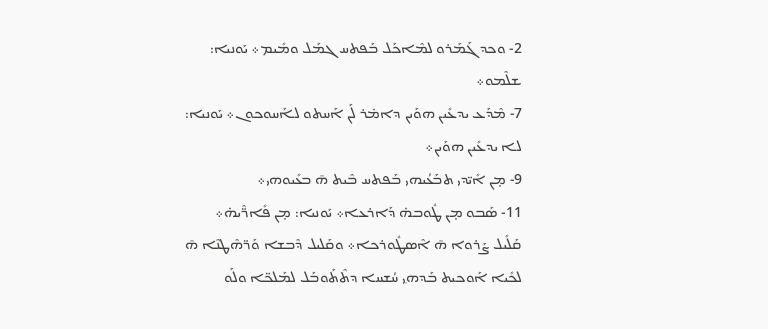2- ܘܟܕ ܓܰܡܰܪܘ ܠܡܶܐܟܰܠ ܒܰܦܬܚ ܓܡܰܠ ܘܡܺܝܡ܀ ܝܰܘܢܝܐ: ܫܠܶܡܘ܀
7- ܡܶܕܰܥ ܝܕܥܺܝܢ ܗܘܰܝܢ ܕܐܡ̇ܪ ܠܰܢ ܐܰܚܬܘ ܠܐܰܚܘܟܘܢ܀ ܝܰܘܢܝܐ: ܠܐ ܝܕܥܺܝܢ ܗܘܰܝܢ܀
9- ܡ̣ܢ ܐܺܝ̈ܕܝ ܬܒܰܥܳܝܗܝ ܒܰܦܬܚ ܒܶܝܬ ܗ̄ ܒܥܺܝܘܗܝ܀
11- ܣܰܒܘ ܡ̣ܢ ܛܽܘܒܗ̇ ܕܰܐܪܥܐ܀ ܝܰܘܢܝܐ: ܡ̣ܢ ܦܺܐܪ̈ܶܝܗ̇܀ ܩܰܠܺܝܠ ܨܰܪܘܐ ܗ̄ ܐܶܣܛܽܘܪܟܐ܀ ܘܩܰܠܝܠ ܕܶܒܫܐ ܘܰܪ̈ܗܶܛܢܶܐ ܗ̄ ܠܟܺܝܐ ܐܰܘܟܝܬ ܒܰܕܗ݂ܝ ܚܳܫܚܐ ܕܬܶܬܰܘܒܰܠ ܠܡܰܠܟ̈ܐ ܘܠܰܘ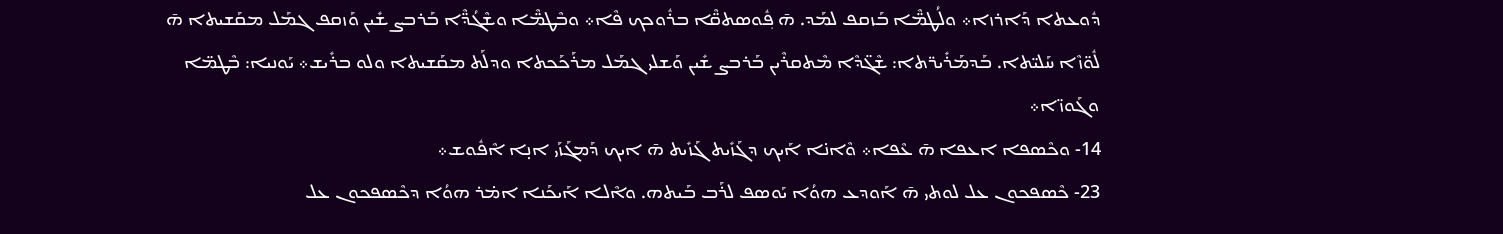ܕܽܘܥܬܐ ܕܰܐܪܙܐ܀ ܘܠܳܛܡ̈ܶܐ ܒܰܙܩܦ ܠܡܰܕ. ܗ̄ ܦ݂ܽܘܣܬܩ̈ܶܐ ܒܪܽܘܟܟ ܦܶܐ܀ ܘܒܶܛܡ̈ܶܐ ܘܫܶܓܳܕ̈ܶܐ ܒܰܪܒܨ ܫܺܝܢ ܘܰܙܩܦ ܓܡܰܠ ܡܩܰܫܝܬܐ ܗ̄ ܠܽܘ̈ܙܶܐ ܚܰܠܝ̈ܬܐ. ܒܰܕܡܰܪܺܝܪ̈ܬܐ: ܫܶܓ̈ܕܶܐ ܡܶܬܩܪܶܝܢ ܒܰܪܒܨ ܫܺܝܢ ܘܰܫܠܝ ܓܡܰܠ ܡܪܰܟܰܟܬܐ ܘܕܠܰܬ ܡܩܰܫܝܬܐ ܘܠܘ ܒܪܺܝܫ܀ ܝܰܘܢܝܐ: ܒܶܛܡ̈ܐ ܘܓܰܘܙ̈ܐ܀
14- ܘܟܶܣܦܐ ܐܥܦܐ ܗ̄ ܥܶܦܐ܀ ܘܶܐܢ̇ܐ ܐܰܝܟ ܕܓܰܙܺܝܬ ܓܰܙܺܝܬ ܗ̄ ܐܝܟ ܕܰܡܓܰܙܰܝ ܐܢ̣ܐ ܐܶܦܽܘܫ܀
23- ܟܶܣܦܟܘܢ ܥܠ ܠܘܬܝ ܗ̄ ܐܰܘܕܥ ܗܘܳܐ ܝܰܘܣܦ ܠܪܰܒ ܒܰܝܬܗ. ܘܐܶܠܐ ܐܰܝܟܰܢܐ ܐܡ̇ܪ ܗܘܳܐ ܕܟܶܣܦܟܘܢ ܥܠ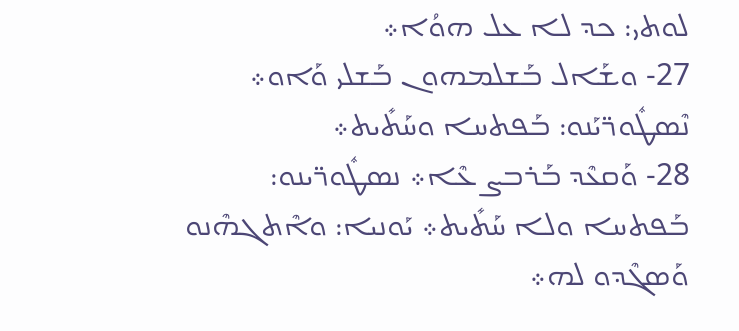ܠܘܬܝ: ܟܕ ܠܐ ܥܠ ܗܘܳܐ܀
27- ܘܫܰܐܠ ܒܰܫܠܡܗܘܢ ܒܰܫܠܝ ܘܰܐܘ܀ ܢܶܣܛܽܘܪ̈ܝܰܢܘ: ܒܰܦܬܚܐ ܘܚܰܬܺܝܬ܀
28- ܘܰܩܥܶܕ ܒܰܪܒܨ ܥܶܐ܀ ܢܣܛܽܘܪ̈ܝܢܘ: ܒܰܦܬܚܐ ܘܠܐ ܚܰܬܺܝܬ܀ ܝܰܘܢܝܐ: ܘܐܶܬܓܗܶܢܘ ܘܰܣܓܶܕܘ ܠܗ܀